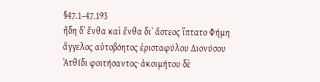§47.1–47.193
ἤδη δʼ ἔνθα καὶ ἔνθα διʼ ἄστεος ἵπτατο Φήμη
ἄγγελος αὐτοβόητος ἐρισταφύλου Διονύσου
Ἀτθίδι φοιτήσαντος· ἀκοιμήτου δὲ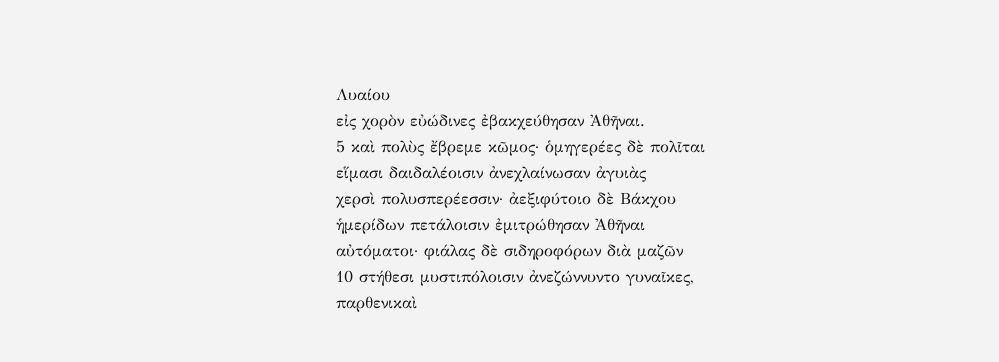Λυαίου
εἰς χορὸν εὐώδινες ἐβακχεύθησαν Ἀθῆναι.
5 καὶ πολὺς ἔβρεμε κῶμος· ὁμηγερέες δὲ πολῖται
εἵμασι δαιδαλέοισιν ἀνεχλαίνωσαν ἀγυιὰς
χερσὶ πολυσπερέεσσιν· ἀεξιφύτοιο δὲ Βάκχου
ἡμερίδων πετάλοισιν ἐμιτρώθησαν Ἀθῆναι
αὐτόματοι· φιάλας δὲ σιδηροφόρων διὰ μαζῶν
10 στήθεσι μυστιπόλοισιν ἀνεζώννυντο γυναῖκες,
παρθενικαὶ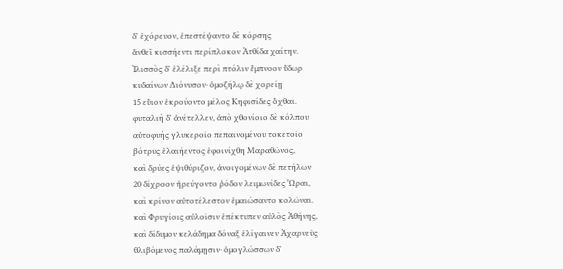δʼ ἐχόρευον, ἐπεστέψαντο δὲ κόρσης
ἄνθεϊ κισσήεντι περίπλοκον Ἀτθίδα χαίτην.
Ἰλισσὸς δʼ ἐλέλιξε περὶ πτόλιν ἔμπνοον ὕδωρ
κυδαίνων Διόνυσον· ὁμοζήλῳ δὲ χορείῃ
15 εὔιον ἐκρούοντο μέλος Κηφισίδες ὄχθαι.
φυταλιὴ δʼ ἀνέτελλεν, ἀπὸ χθονίοιο δὲ κόλπου
αὐτοφυὴς γλυκεροῖο πεπαινομένου τοκετοῖο
βότρυς ἐλαιήεντος ἐφοινίχθη Μαραθῶνος,
καὶ δρύες ἐψιθύριζον, ἀνοιγομένων δὲ πετήλων
20 δίχροον ἠρεύγοντο ῥόδον λειμωνίδες Ὧραι,
καὶ κρίνον αὐτοτέλεστον ἐμαιώσαντο κολῶναι.
καὶ Φρυγίοις αὐλοῖσιν ἐπέκτυπεν αὐλὸς Ἀθήνης,
καὶ δίδυμον κελάδημα δόναξ ἐλίγαινεν Ἀχαρνεὺς
θλιβόμενος παλάμῃσιν· ὁμογλώσσων δʼ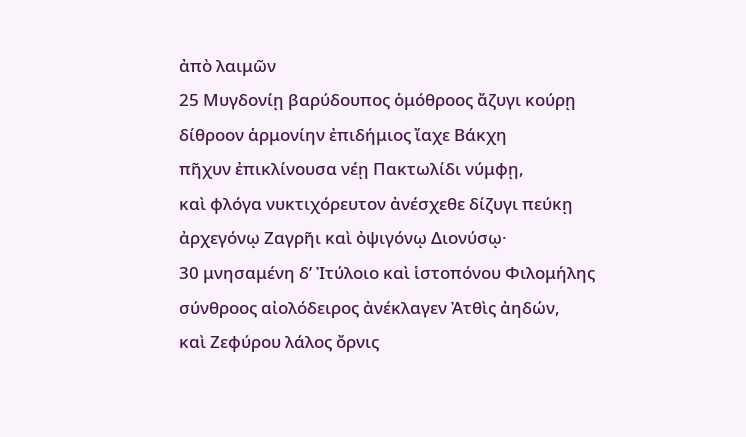ἀπὸ λαιμῶν
25 Μυγδονίῃ βαρύδουπος ὁμόθροος ἄζυγι κούρῃ
δίθροον ἁρμονίην ἐπιδήμιος ἴαχε Βάκχη
πῆχυν ἐπικλίνουσα νέῃ Πακτωλίδι νύμφῃ,
καὶ φλόγα νυκτιχόρευτον ἀνέσχεθε δίζυγι πεύκῃ
ἀρχεγόνῳ Ζαγρῆι καὶ ὀψιγόνῳ Διονύσῳ·
30 μνησαμένη δʼ Ἰτύλοιο καὶ ἱστοπόνου Φιλομήλης
σύνθροος αἰολόδειρος ἀνέκλαγεν Ἀτθὶς ἀηδών,
καὶ Ζεφύρου λάλος ὄρνις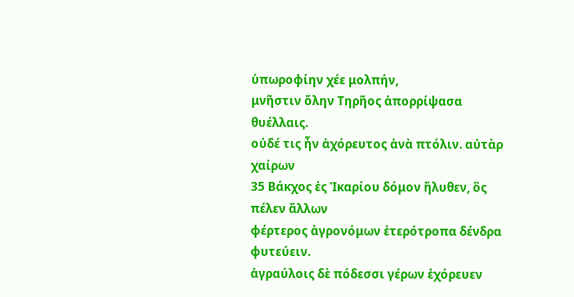ὑπωροφίην χέε μολπήν,
μνῆστιν ὅλην Τηρῆος ἀπορρίψασα θυέλλαις.
οὐδέ τις ἦν ἀχόρευτος ἀνὰ πτόλιν. αὐτὰρ χαίρων
35 Βάκχος ἐς Ἰκαρίου δόμον ἤλυθεν, ὃς πέλεν ἄλλων
φέρτερος ἀγρονόμων ἑτερότροπα δένδρα φυτεύειν.
ἀγραύλοις δὲ πόδεσσι γέρων ἐχόρευεν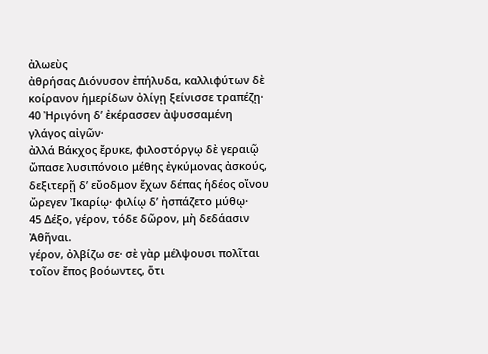ἀλωεὺς
ἀθρήσας Διόνυσον ἐπήλυδα, καλλιφύτων δὲ
κοίρανον ἡμερίδων ὀλίγῃ ξείνισσε τραπέζῃ·
40 Ἠριγόνη δʼ ἐκέρασσεν ἀψυσσαμένη γλάγος αἰγῶν·
ἀλλά Βάκχος ἔρυκε, φιλοστόργῳ δὲ γεραιῷ
ὤπασε λυσιπόνοιο μέθης ἐγκύμονας ἀσκούς,
δεξιτερῇ δʼ εὔοδμον ἔχων δέπας ἡδέος οἴνου
ὤρεγεν Ἰκαρίῳ· φιλίῳ δʼ ἠσπάζετο μύθῳ·
45 Δέξο, γέρον, τόδε δῶρον, μὴ δεδάασιν Ἀθῆναι.
γέρον, ὀλβίζω σε· σὲ γὰρ μέλψουσι πολῖται
τοῖον ἔπος βοόωντες, ὅτι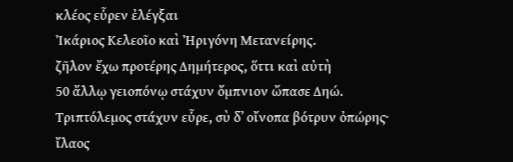κλέος εὗρεν ἐλέγξαι
Ἰκάριος Κελεοῖο καὶ Ἠριγόνη Μετανείρης.
ζῆλον ἔχω προτέρης Δημήτερος, ὅττι καὶ αὐτὴ
50 ἄλλῳ γειοπόνῳ στάχυν ὄμπνιον ὤπασε Δηώ.
Τριπτόλεμος στάχυν εὗρε, σὺ δʼ οἴνοπα βότρυν ὀπώρης·
ἴλαος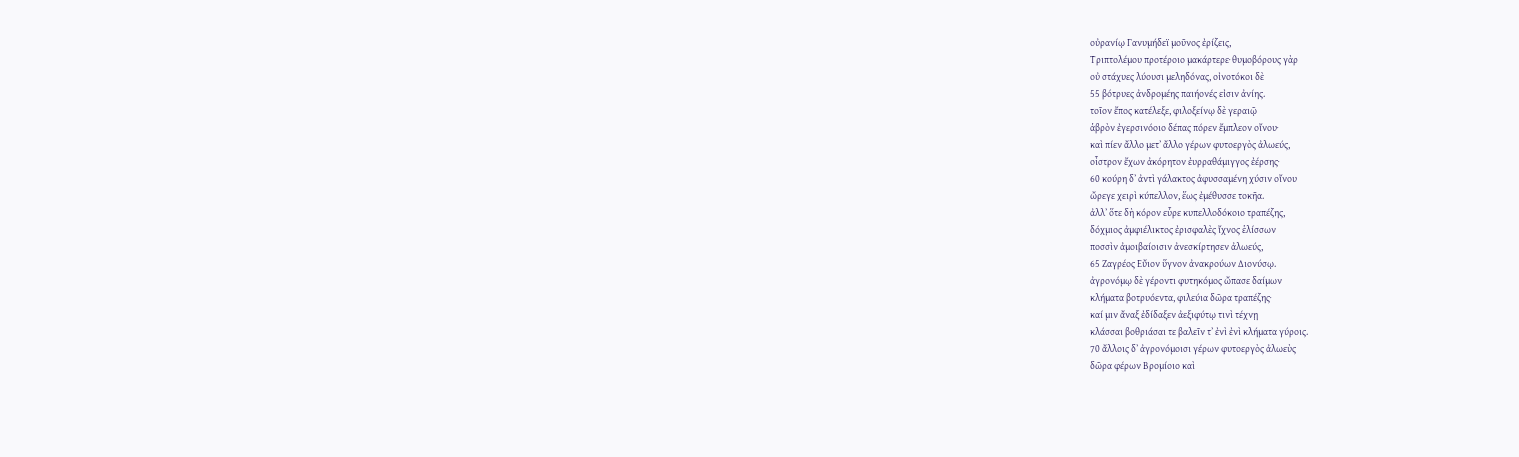οὐρανίῳ Γανυμήδεϊ μοῦνος ἐρίζεις,
Τριπτολέμου προτέροιο μακάρτερε· θυμοβόρους γὰρ
οὐ στάχυες λύουσι μεληδόνας, οἰνοτόκοι δὲ
55 βότρυες ἀνδρομέης παιήονές εἰσιν ἀνίης.
τοῖον ἔπος κατέλεξε, φιλοξείνῳ δὲ γεραιῷ
ἁβρὸν ἐγερσινόοιο δέπας πόρεν ἔμπλεον οἴνου·
καὶ πίεν ἄλλο μετʼ ἄλλο γέρων φυτοεργὸς ἀλωεύς,
οἶστρον ἔχων ἀκόρητον ἐυρραθάμιγγος ἐέρσης·
60 κούρη δʼ ἀντὶ γάλακτος ἀφυσσαμένη χύσιν οἴνου
ὤρεγε χειρὶ κύπελλον, ἕως ἐμέθυσσε τοκῆα.
ἀλλʼ ὅτε δὴ κόρον εὗρε κυπελλοδόκοιο τραπέζης,
δόχμιος ἀμφιέλικτος ἐρισφαλὲς ἴχνος ἑλίσσων
ποσσὶν ἀμοιβαίοισιν ἀνεσκίρτησεν ἀλωεύς,
65 Ζαγρέος Εὔιον ὕγνον ἀνακρούων Διονύσῳ.
ἀγρονόμῳ δὲ γέροντι φυτηκόμος ὤπασε δαίμων
κλήματα βοτρυόεντα, φιλεύια δῶρα τραπέζης·
καί μιν ἄναξ ἐδίδαξεν ἀεξιφύτῳ τινὶ τέχνῃ
κλάσσαι βοθριάσαι τε βαλεῖν τʼ ἐνὶ ἐνὶ κλήματα γύροις.
70 ἄλλοις δʼ ἀγρονόμοισι γέρων φυτοεργὸς ἀλωεὺς
δῶρα φέρων Βρομίοιο καὶ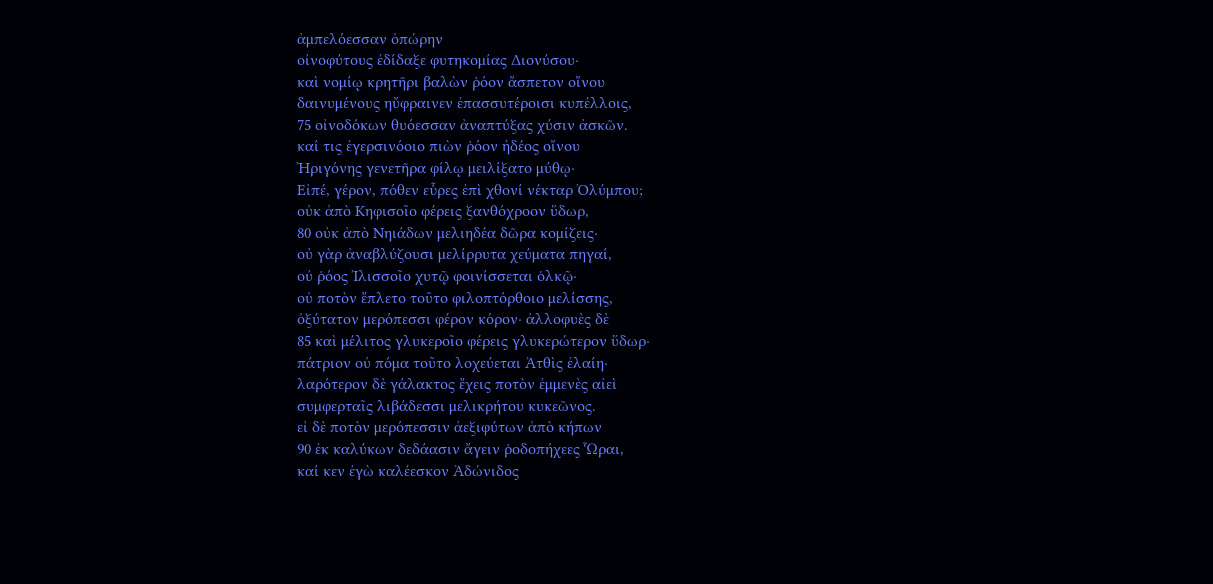ἀμπελόεσσαν ὀπώρην
οἰνοφύτους ἐδίδαξε φυτηκομίας Διονύσου·
καὶ νομίῳ κρητῆρι βαλὼν ῥόον ἄσπετον οἴνου
δαινυμένους ηὔφραινεν ἐπασσυτέροισι κυπέλλοις,
75 οἰνοδόκων θυόεσσαν ἀναπτύξας χύσιν ἀσκῶν.
καί τις ἐγερσινόοιο πιὼν ῥόον ἡδέος οἴνου
Ἠριγόνης γενετῆρα φίλῳ μειλίξατο μύθῳ·
Εἰπέ, γέρον, πόθεν εὗρες ἐπὶ χθονί νέκταρ Ὀλύμπου;
οὐκ ἀπὸ Κηφισοῖο φέρεις ξανθόχροον ὕδωρ,
80 οὐκ ἀπὸ Νηιάδων μελιηδέα δῶρα κομίζεις·
οὐ γὰρ ἀναβλύζουσι μελίρρυτα χεύματα πηγαί,
οὐ ῥόος Ἰλισσοῖο χυτῷ φοινίσσεται ὁλκῷ·
οὐ ποτὸν ἔπλετο τοῦτο φιλοπτόρθοιο μελίσσης,
ὀξύτατον μερόπεσσι φέρον κόρον· ἀλλοφυὲς δὲ
85 καὶ μέλιτος γλυκεροῖο φέρεις γλυκερώτερον ὕδωρ·
πάτριον οὐ πόμα τοῦτο λοχεύεται Ἀτθὶς ἐλαίη·
λαρότερον δὲ γάλακτος ἔχεις ποτὸν ἐμμενὲς αἰεὶ
συμφερταῖς λιβάδεσσι μελικρήτου κυκεῶνος.
εἰ δὲ ποτὸν μερόπεσσιν ἀεξιφύτων ἀπὸ κήπων
90 ἐκ καλύκων δεδάασιν ἄγειν ῥοδοπήχεες Ὧραι,
καί κεν ἐγὼ καλέεσκον Ἀδώνιδος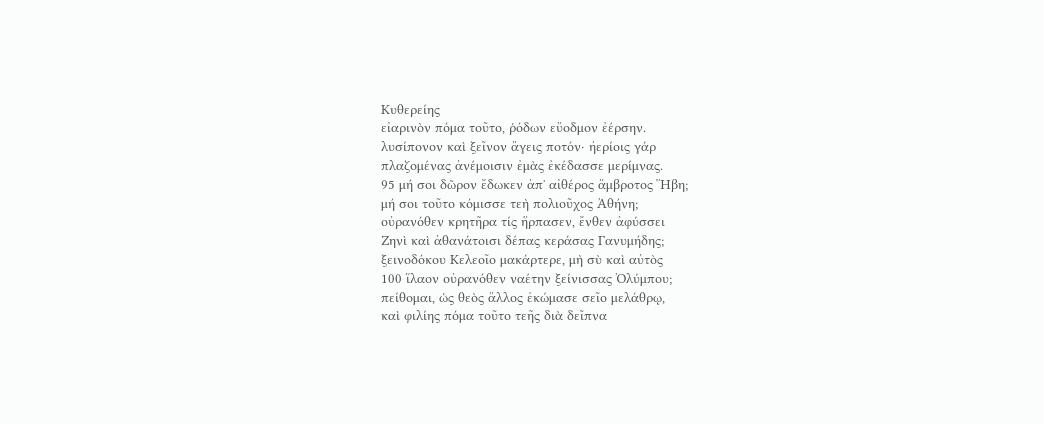Κυθερείης
εἰαρινὸν πόμα τοῦτο, ῥόδων εὔοδμον ἐέρσην.
λυσίπονον καὶ ξεῖνον ἄγεις ποτόν· ἠερίοις γάρ
πλαζομένας ἀνέμοισιν ἐμὰς ἐκέδασσε μερίμνας.
95 μή σοι δῶρον ἔδωκεν ἀπʼ αἰθέρος ἄμβροτος Ἥβη;
μή σοι τοῦτο κόμισσε τεὴ πολιοῦχος Ἀθήνη;
οὐρανόθεν κρητῆρα τίς ἥρπασεν, ἔνθεν ἀφύσσει
Ζηνὶ καὶ ἀθανάτοισι δέπας κεράσας Γανυμήδης;
ξεινοδόκου Κελεοῖο μακάρτερε, μὴ σὺ καὶ αὐτὸς
100 ἵλαον οὐρανόθεν ναέτην ξείνισσας Ὀλύμπου;
πείθομαι, ὡς θεὸς ἄλλος ἐκώμασε σεῖο μελάθρῳ,
καὶ φιλίης πόμα τοῦτο τεῆς διὰ δεῖπνα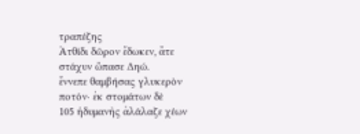τραπέζης
Ἀτθίδι δῶρον ἔδωκεν, ἄτε στάχυν ὤπασε Δηώ.
ἔννεπε θαμβήσας γλυκερὸν ποτόν· ἐκ στομάτων δὲ
105 ἡδυμανὴς ἀλάλαζε χέων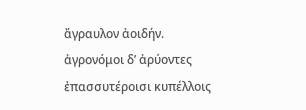ἄγραυλον ἀοιδήν.
ἀγρονόμοι δʼ ἀρύοντες ἐπασσυτέροισι κυπέλλοις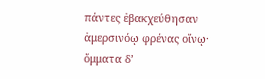πάντες ἐβακχεύθησαν ἀμερσινόῳ φρένας οἴνῳ·
ὄμματα δʼ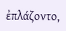ἐπλάζοντο,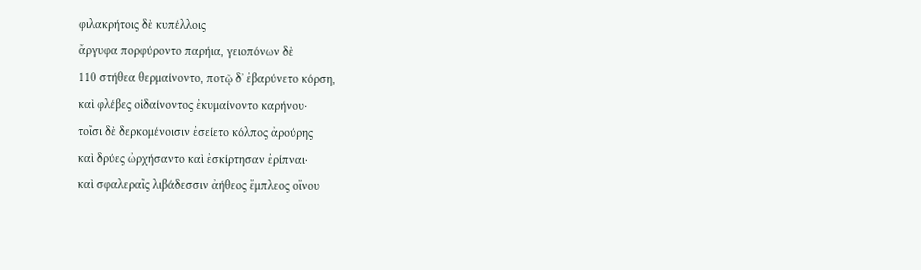φιλακρήτοις δὲ κυπέλλοις
ἄργυφα πορφύροντο παρήια, γειοπόνων δὲ
110 στήθεα θερμαίνοντο, ποτῷ δʼ ἐβαρύνετο κόρση,
καὶ φλέβες οἰδαίνοντος ἐκυμαίνοντο καρήνου·
τοῖσι δὲ δερκομένοισιν ἐσείετο κόλπος ἀρούρης
καὶ δρύες ὠρχήσαντο καὶ ἐσκίρτησαν ἐρίπναι·
καὶ σφαλεραῖς λιβάδεσσιν ἀήθεος ἔμπλεος οἴνου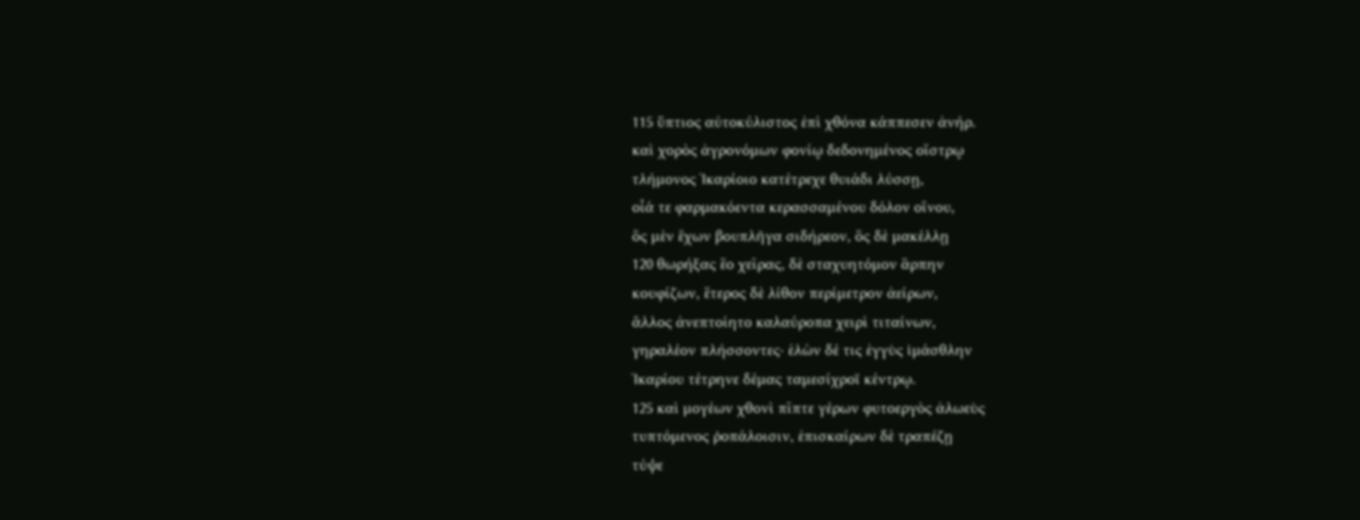115 ὕπτιος αὐτοκύλιστος ἐπὶ χθόνα κάππεσεν ἀνήρ.
καὶ χορὸς ἀγρονόμων φονίῳ δεδονημένος οἴστρῳ
τλήμονος Ἰκαρίοιο κατέτρεχε θυιάδι λύσσῃ,
οἶά τε φαρμακόεντα κερασσαμένου δόλον οἴνου,
ὃς μὲν ἔχων βουπλῆγα σιδήρεον, ὃς δὲ μακέλλῃ
120 θωρήξας ἕο χεῖρας, δὲ σταχυητόμον ἅρπην
κουφίζων, ἕτερος δὲ λίθον περίμετρον ἀείρων,
ἄλλος ἀνεπτοίητο καλαύροπα χειρὶ τιταίνων,
γηραλέον πλήσσοντες· ἑλὼν δέ τις ἐγγὺς ἱμάσθλην
Ἰκαρίου τέτρηνε δέμας ταμεσίχροϊ κέντρῳ.
125 καὶ μογέων χθονὶ πῖπτε γέρων φυτοεργὸς ἀλωεὺς
τυπτόμενος ῥοπάλοισιν, ἐπισκαίρων δὲ τραπέζῃ
τύψε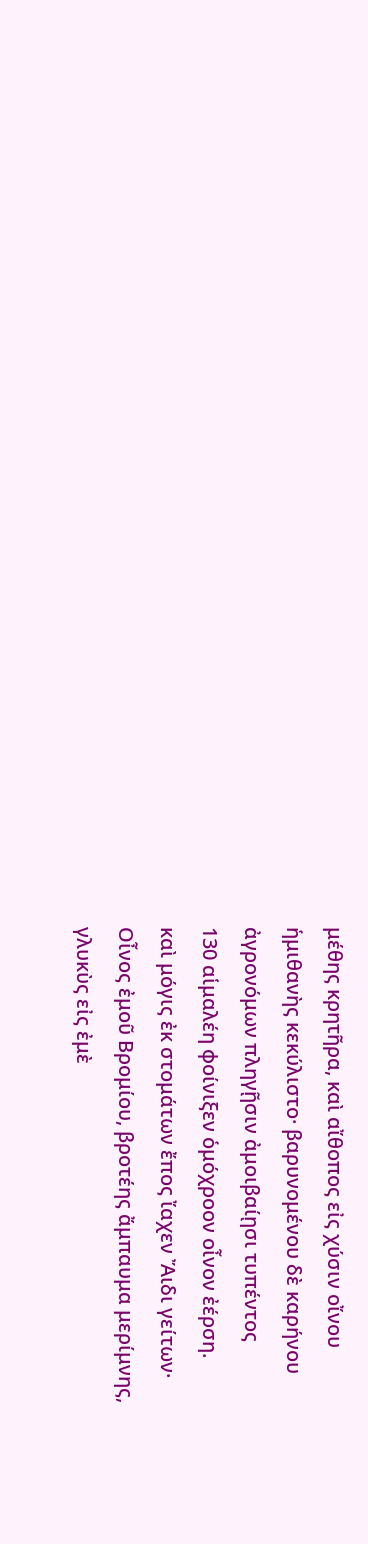μέθης κρητῆρα, καὶ αἴθοπος εἰς χύσιν οἴνου
ἡμιθανὴς κεκύλιστο· βαρυνομένου δὲ καρήνου
ἀγρονόμων πληγῇσιν ἀμοιβαίῃσι τυπέντος
130 αἱμαλέη φοίνιξεν ὁμόχροον οἶνον ἐέρση.
καὶ μόγις ἐκ στομάτων ἔπος ἴαχεν Ἄιδι γείτων·
Οἶνος ἐμοῦ Βρομίου, βροτέης ἄμπαυμα μερίμνης,
γλυκὺς εἰς ἐμὲ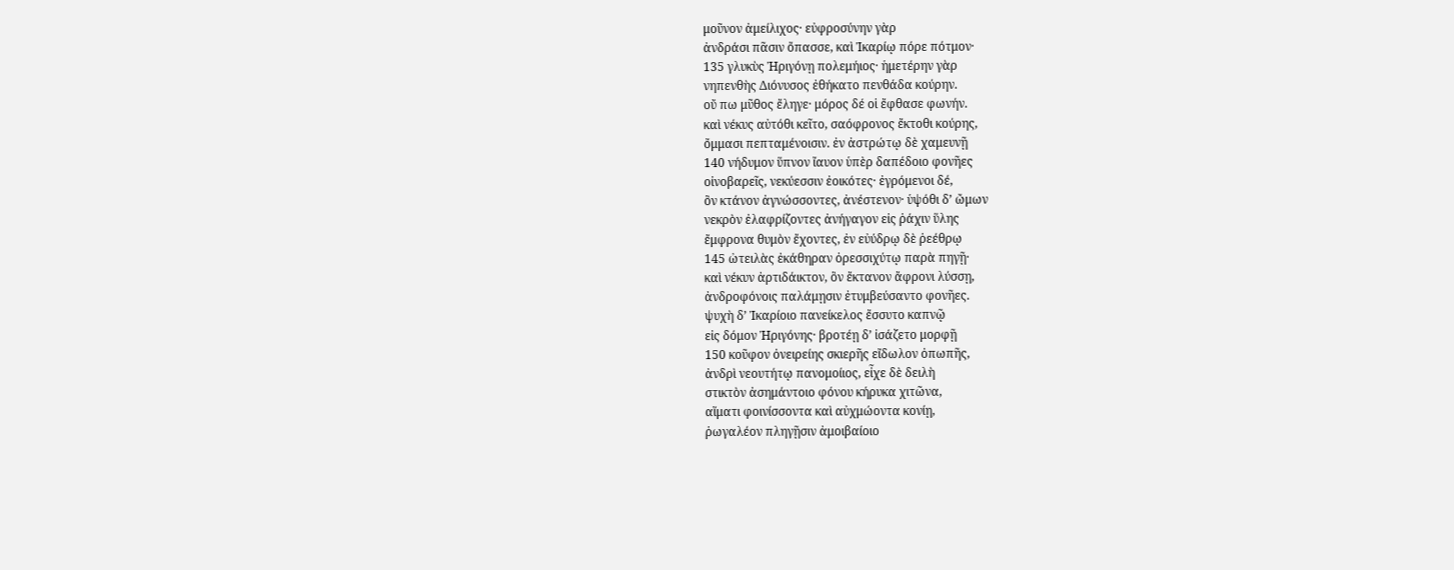μοῦνον ἀμείλιχος· εὐφροσύνην γὰρ
ἀνδράσι πᾶσιν ὄπασσε, καὶ Ἰκαρίῳ πόρε πότμον·
135 γλυκὺς Ἠριγόνῃ πολεμήιος· ἡμετέρην γὰρ
νηπενθὴς Διόνυσος ἐθήκατο πενθάδα κούρην.
οὔ πω μῦθος ἔληγε· μόρος δέ οἱ ἔφθασε φωνήν.
καὶ νέκυς αὐτόθι κεῖτο, σαόφρονος ἔκτοθι κούρης,
ὄμμασι πεπταμένοισιν. ἐν ἀστρώτῳ δὲ χαμευνῇ
140 νήδυμον ὕπνον ἴαυον ὑπὲρ δαπέδοιο φονῆες
οἰνοβαρεῖς, νεκύεσσιν ἐοικότες· ἐγρόμενοι δέ,
ὃν κτάνον ἀγνώσσοντες, ἀνέστενον· ὑψόθι δʼ ὤμων
νεκρὸν ἐλαφρίζοντες ἀνήγαγον εἰς ῥάχιν ὕλης
ἔμφρονα θυμὸν ἔχοντες, ἐν εὐύδρῳ δὲ ῥεέθρῳ
145 ὠτειλὰς ἐκάθηραν ὀρεσσιχύτῳ παρὰ πηγῇ·
καὶ νέκυν ἀρτιδάικτον, ὃν ἔκτανον ἄφρονι λύσσῃ,
ἀνδροφόνοις παλάμῃσιν ἐτυμβεύσαντο φονῆες.
ψυχὴ δʼ Ἰκαρίοιο πανείκελος ἔσσυτο καπνῷ
εἰς δόμον Ἠριγόνης· βροτέῃ δʼ ἰσάζετο μορφῇ
150 κοῦφον ὀνειρείης σκιερῆς εἴδωλον ὀπωπῆς,
ἀνδρὶ νεουτήτῳ πανομοίιος, εἶχε δὲ δειλὴ
στικτὸν ἀσημάντοιο φόνου κήρυκα χιτῶνα,
αἵματι φοινίσσοντα καὶ αὐχμώοντα κονίῃ,
ῥωγαλέον πληγῇσιν ἀμοιβαίοιο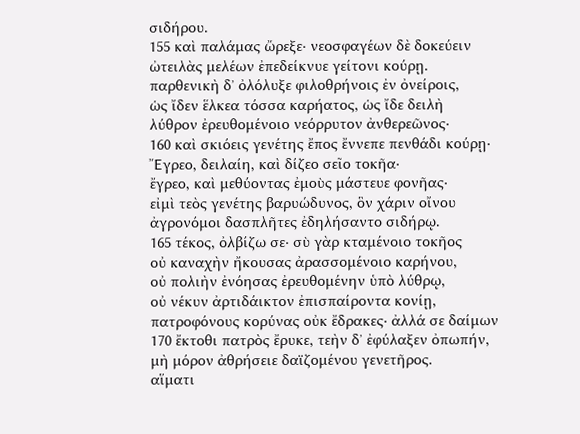σιδήρου.
155 καὶ παλάμας ὤρεξε· νεοσφαγέων δὲ δοκεύειν
ὠτειλὰς μελέων ἐπεδείκνυε γείτονι κούρῃ.
παρθενικὴ δʼ ὀλόλυξε φιλοθρήνοις ἐν ὀνείροις,
ὡς ἴδεν ἕλκεα τόσσα καρήατος, ὡς ἴδε δειλὴ
λύθρον ἐρευθομένοιο νεόρρυτον ἀνθερεῶνος·
160 καὶ σκιόεις γενέτης ἔπος ἔννεπε πενθάδι κούρῃ·
Ἔγρεο, δειλαίη, καὶ δίζεο σεῖο τοκῆα·
ἔγρεο, καὶ μεθύοντας ἐμοὺς μάστευε φονῆας·
εἰμὶ τεὸς γενέτης βαρυώδυνος, ὃν χάριν οἴνου
ἀγρονόμοι δασπλῆτες ἐδηλήσαντο σιδήρῳ.
165 τέκος, ὀλβίζω σε· σὺ γὰρ κταμένοιο τοκῆος
οὐ καναχὴν ἤκουσας ἀρασσομένοιο καρήνου,
οὐ πολιὴν ἐνόησας ἐρευθομένην ὑπὸ λύθρῳ,
οὐ νέκυν ἀρτιδάικτον ἐπισπαίροντα κονίῃ,
πατροφόνους κορύνας οὐκ ἔδρακες· ἀλλά σε δαίμων
170 ἔκτοθι πατρὸς ἔρυκε, τεὴν δʼ ἐφύλαξεν ὀπωπήν,
μὴ μόρον ἀθρήσειε δαϊζομένου γενετῆρος.
αἵματι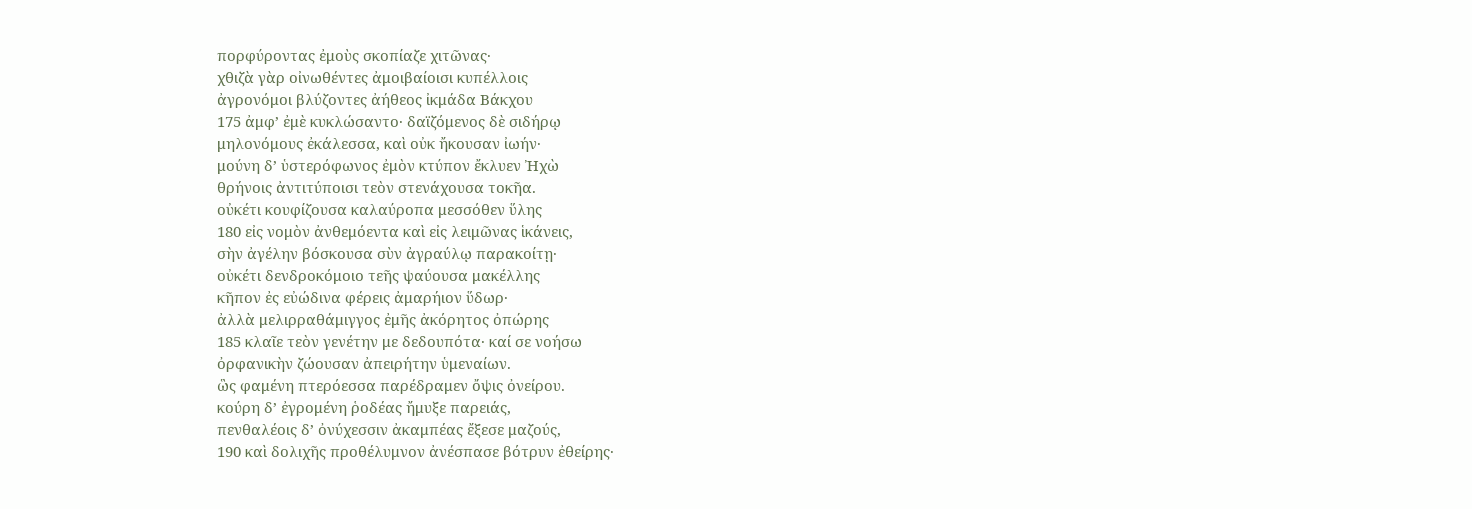πορφύροντας ἐμοὺς σκοπίαζε χιτῶνας·
χθιζὰ γὰρ οἰνωθέντες ἀμοιβαίοισι κυπέλλοις
ἀγρονόμοι βλύζοντες ἀήθεος ἰκμάδα Βάκχου
175 ἀμφʼ ἐμὲ κυκλώσαντο· δαϊζόμενος δὲ σιδήρῳ
μηλονόμους ἐκάλεσσα, καὶ οὐκ ἤκουσαν ἰωήν·
μούνη δʼ ὑστερόφωνος ἐμὸν κτύπον ἔκλυεν Ἠχὼ
θρήνοις ἀντιτύποισι τεὸν στενάχουσα τοκῆα.
οὐκέτι κουφίζουσα καλαύροπα μεσσόθεν ὕλης
180 εἰς νομὸν ἀνθεμόεντα καὶ εἰς λειμῶνας ἱκάνεις,
σὴν ἀγέλην βόσκουσα σὺν ἀγραύλῳ παρακοίτῃ·
οὐκέτι δενδροκόμοιο τεῆς ψαύουσα μακέλλης
κῆπον ἐς εὐώδινα φέρεις ἀμαρήιον ὕδωρ·
ἀλλὰ μελιρραθάμιγγος ἐμῆς ἀκόρητος ὀπώρης
185 κλαῖε τεὸν γενέτην με δεδουπότα· καί σε νοήσω
ὀρφανικὴν ζώουσαν ἀπειρήτην ὑμεναίων.
ὣς φαμένη πτερόεσσα παρέδραμεν ὄψις ὀνείρου.
κούρη δʼ ἐγρομένη ῥοδέας ἤμυξε παρειάς,
πενθαλέοις δʼ ὀνύχεσσιν ἀκαμπέας ἔξεσε μαζούς,
190 καὶ δολιχῆς προθέλυμνον ἀνέσπασε βότρυν ἐθείρης·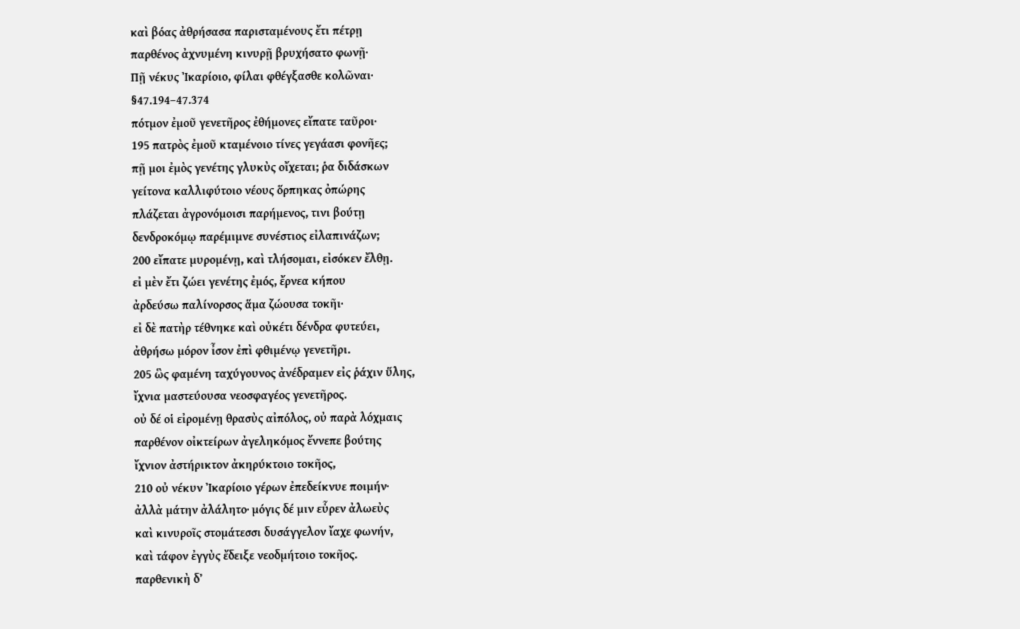καὶ βόας ἀθρήσασα παρισταμένους ἔτι πέτρῃ
παρθένος ἀχνυμένη κινυρῇ βρυχήσατο φωνῇ·
Πῇ νέκυς Ἰκαρίοιο, φίλαι φθέγξασθε κολῶναι·
§47.194–47.374
πότμον ἐμοῦ γενετῆρος ἐθήμονες εἴπατε ταῦροι·
195 πατρὸς ἐμοῦ κταμένοιο τίνες γεγάασι φονῆες;
πῇ μοι ἐμὸς γενέτης γλυκὺς οἴχεται; ῥα διδάσκων
γείτονα καλλιφύτοιο νέους ὅρπηκας ὀπώρης
πλάζεται ἀγρονόμοισι παρήμενος, τινι βούτῃ
δενδροκόμῳ παρέμιμνε συνέστιος εἰλαπινάζων;
200 εἴπατε μυρομένῃ, καὶ τλήσομαι, εἰσόκεν ἔλθῃ.
εἰ μὲν ἔτι ζώει γενέτης ἐμός, ἔρνεα κήπου
ἀρδεύσω παλίνορσος ἅμα ζώουσα τοκῆι·
εἰ δὲ πατὴρ τέθνηκε καὶ οὐκέτι δένδρα φυτεύει,
ἀθρήσω μόρον ἶσον ἐπὶ φθιμένῳ γενετῆρι.
205 ὣς φαμένη ταχύγουνος ἀνέδραμεν εἰς ῥάχιν ὕλης,
ἴχνια μαστεύουσα νεοσφαγέος γενετῆρος.
οὐ δέ οἱ εἰρομένῃ θρασὺς αἰπόλος, οὐ παρὰ λόχμαις
παρθένον οἰκτείρων ἀγεληκόμος ἔννεπε βούτης
ἴχνιον ἀστήρικτον ἀκηρύκτοιο τοκῆος,
210 οὐ νέκυν Ἰκαρίοιο γέρων ἐπεδείκνυε ποιμήν·
ἀλλὰ μάτην ἀλάλητο· μόγις δέ μιν εὗρεν ἀλωεὺς
καὶ κινυροῖς στομάτεσσι δυσάγγελον ἴαχε φωνήν,
καὶ τάφον ἐγγὺς ἔδειξε νεοδμήτοιο τοκῆος.
παρθενικὴ δʼ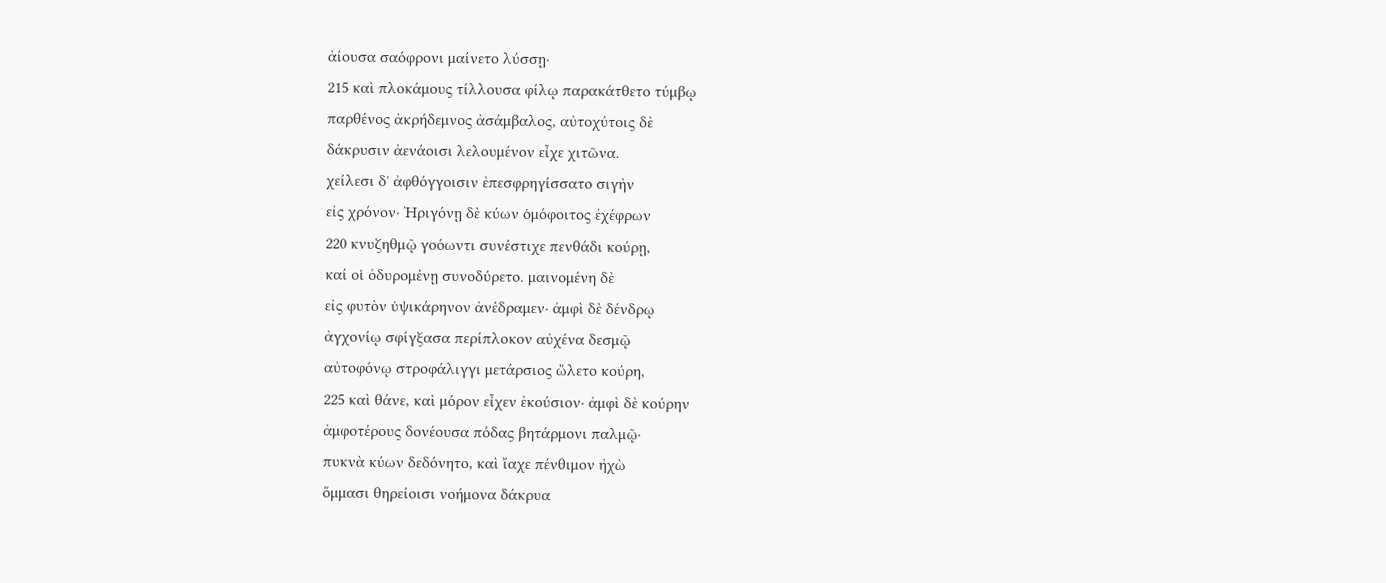ἀίουσα σαόφρονι μαίνετο λύσσῃ·
215 καὶ πλοκάμους τίλλουσα φίλῳ παρακάτθετο τύμβῳ
παρθένος ἀκρήδεμνος ἀσάμβαλος, αὐτοχύτοις δὲ
δάκρυσιν ἀενάοισι λελουμένον εἶχε χιτῶνα.
χείλεσι δʼ ἀφθόγγοισιν ἐπεσφρηγίσσατο σιγὴν
εἰς χρόνον· Ἠριγόνῃ δὲ κύων ὁμόφοιτος ἐχέφρων
220 κνυζηθμῷ γοόωντι συνέστιχε πενθάδι κούρῃ,
καί οἱ ὀδυρομένῃ συνοδύρετο. μαινομένη δὲ
εἰς φυτὸν ὑψικάρηνον ἀνέδραμεν· ἀμφὶ δὲ δένδρῳ
ἀγχονίῳ σφίγξασα περίπλοκον αὐχένα δεσμῷ
αὐτοφόνῳ στροφάλιγγι μετάρσιος ὤλετο κούρη,
225 καὶ θάνε, καὶ μόρον εἶχεν ἑκούσιον· ἀμφὶ δὲ κούρην
ἀμφοτέρους δονέουσα πόδας βητάρμονι παλμῷ·
πυκνὰ κύων δεδόνητο, καὶ ἴαχε πένθιμον ἠχὼ
ὄμμασι θηρείοισι νοήμονα δάκρυα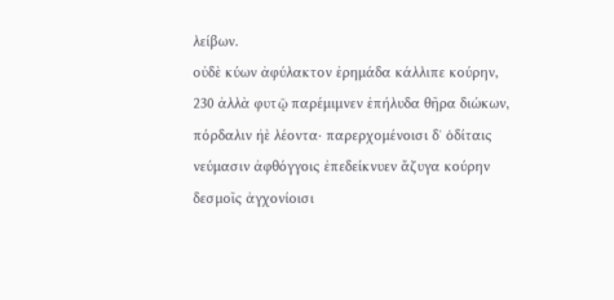λείβων.
οὐδὲ κύων ἀφύλακτον ἐρημάδα κάλλιπε κούρην,
230 ἀλλὰ φυτῷ παρέμιμνεν ἐπήλυδα θῆρα διώκων,
πόρδαλιν ἠὲ λέοντα· παρερχομένοισι δʼ ὁδίταις
νεύμασιν ἀφθόγγοις ἐπεδείκνυεν ἄζυγα κούρην
δεσμοῖς ἀγχονίοισι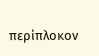περίπλοκον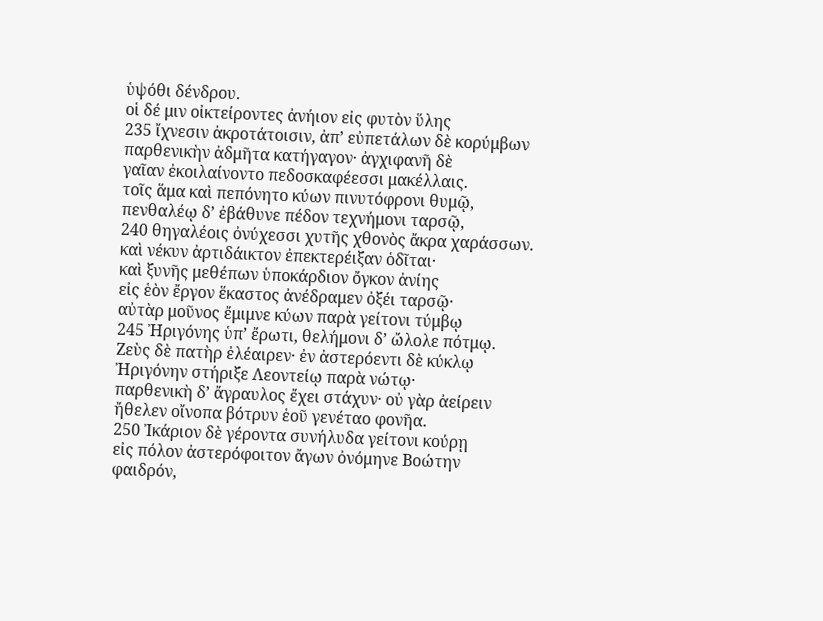ὑψόθι δένδρου.
οἱ δέ μιν οἰκτείροντες ἀνήιον εἰς φυτὸν ὕλης
235 ἴχνεσιν ἀκροτάτοισιν, ἀπʼ εὐπετάλων δὲ κορύμβων
παρθενικὴν ἀδμῆτα κατήγαγον· ἀγχιφανῆ δὲ
γαῖαν ἐκοιλαίνοντο πεδοσκαφέεσσι μακέλλαις.
τοῖς ἅμα καὶ πεπόνητο κύων πινυτόφρονι θυμῷ,
πενθαλέῳ δʼ ἐβάθυνε πέδον τεχνήμονι ταρσῷ,
240 θηγαλέοις ὀνύχεσσι χυτῆς χθονὸς ἄκρα χαράσσων.
καὶ νέκυν ἀρτιδάικτον ἐπεκτερέιξαν ὁδῖται·
καὶ ξυνῆς μεθέπων ὑποκάρδιον ὄγκον ἀνίης
εἰς ἑὸν ἔργον ἕκαστος ἀνέδραμεν ὀξέι ταρσῷ·
αὐτὰρ μοῦνος ἔμιμνε κύων παρὰ γείτονι τύμβῳ
245 Ἠριγόνης ὑπʼ ἔρωτι, θελήμονι δʼ ὤλολε πότμῳ.
Ζεὺς δὲ πατὴρ ἐλέαιρεν· ἐν ἀστερόεντι δὲ κύκλῳ
Ἠριγόνην στήριξε Λεοντείῳ παρὰ νώτῳ·
παρθενικὴ δʼ ἄγραυλος ἔχει στάχυν· οὐ γὰρ ἀείρειν
ἤθελεν οἴνοπα βότρυν ἑοῦ γενέταο φονῆα.
250 Ἰκάριον δὲ γέροντα συνήλυδα γείτονι κούρῃ
εἰς πόλον ἀστερόφοιτον ἄγων ὀνόμηνε Βοώτην
φαιδρόν,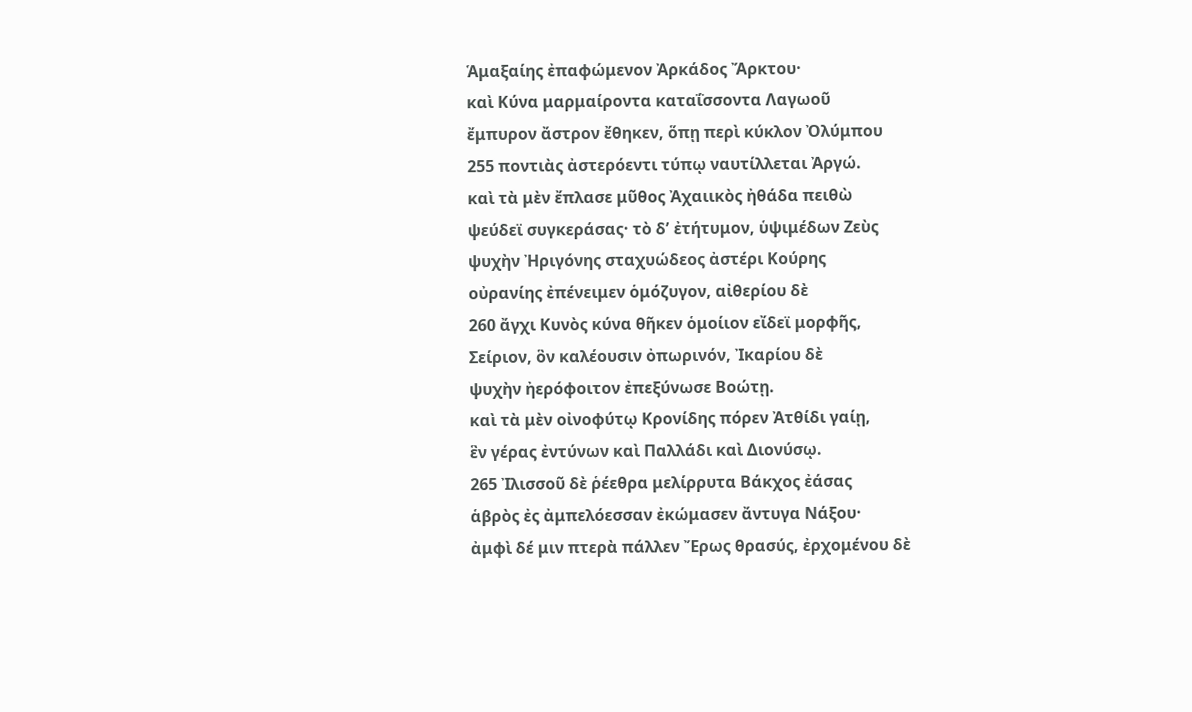Ἁμαξαίης ἐπαφώμενον Ἀρκάδος Ἄρκτου·
καὶ Κύνα μαρμαίροντα καταΐσσοντα Λαγωοῦ
ἔμπυρον ἄστρον ἔθηκεν, ὅπῃ περὶ κύκλον Ὀλύμπου
255 ποντιὰς ἀστερόεντι τύπῳ ναυτίλλεται Ἀργώ.
καὶ τὰ μὲν ἔπλασε μῦθος Ἀχαιικὸς ἠθάδα πειθὼ
ψεύδεϊ συγκεράσας· τὸ δʼ ἐτήτυμον, ὑψιμέδων Ζεὺς
ψυχὴν Ἠριγόνης σταχυώδεος ἀστέρι Κούρης
οὐρανίης ἐπένειμεν ὁμόζυγον, αἰθερίου δὲ
260 ἄγχι Κυνὸς κύνα θῆκεν ὁμοίιον εἴδεϊ μορφῆς,
Σείριον, ὃν καλέουσιν ὀπωρινόν, Ἰκαρίου δὲ
ψυχὴν ἠερόφοιτον ἐπεξύνωσε Βοώτῃ.
καὶ τὰ μὲν οἰνοφύτῳ Κρονίδης πόρεν Ἀτθίδι γαίῃ,
ἓν γέρας ἐντύνων καὶ Παλλάδι καὶ Διονύσῳ.
265 Ἰλισσοῦ δὲ ῥέεθρα μελίρρυτα Βάκχος ἐάσας
ἁβρὸς ἐς ἀμπελόεσσαν ἐκώμασεν ἄντυγα Νάξου·
ἀμφὶ δέ μιν πτερὰ πάλλεν Ἔρως θρασύς, ἐρχομένου δὲ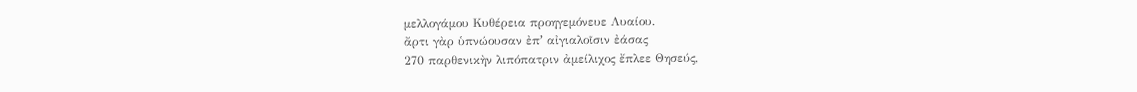μελλογάμου Κυθέρεια προηγεμόνευε Λυαίου.
ἄρτι γὰρ ὑπνώουσαν ἐπʼ αἰγιαλοῖσιν ἐάσας
270 παρθενικὴν λιπόπατριν ἀμείλιχος ἔπλεε Θησεύς,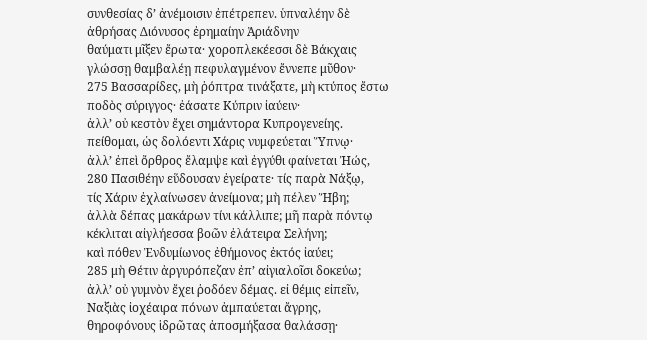συνθεσίας δʼ ἀνέμοισιν ἐπέτρεπεν. ὑπναλέην δὲ
ἀθρήσας Διόνυσος ἐρημαίην Ἀριάδνην
θαύματι μῖξεν ἔρωτα· χοροπλεκέεσσι δὲ Βάκχαις
γλώσσῃ θαμβαλέῃ πεφυλαγμένον ἔννεπε μῦθον·
275 Βασσαρίδες, μὴ ῥόπτρα τινάξατε, μὴ κτύπος ἔστω
ποδὸς σύριγγος· ἐάσατε Κύπριν ἰαύειν·
ἀλλʼ οὐ κεστὸν ἔχει σημάντορα Κυπρογενείης.
πείθομαι, ὡς δολόεντι Χάρις νυμφεύεται Ὕπνῳ·
ἀλλʼ ἐπεὶ ὄρθρος ἔλαμψε καὶ ἐγγύθι φαίνεται Ἠώς,
280 Πασιθέην εὕδουσαν ἐγείρατε· τίς παρὰ Νάξῳ,
τίς Χάριν ἐχλαίνωσεν ἀνείμονα; μὴ πέλεν Ἥβη;
ἀλλὰ δέπας μακάρων τίνι κάλλιπε; μῆ παρὰ πόντῳ
κέκλιται αἰγλήεσσα βοῶν ἐλάτειρα Σελήνη;
καὶ πόθεν Ἐνδυμίωνος ἐθήμονος ἐκτός ἰαύει;
285 μὴ Θέτιν ἀργυρόπεζαν ἐπʼ αἰγιαλοῖσι δοκεύω;
ἀλλʼ οὐ γυμνὸν ἔχει ῥοδόεν δέμας. εἰ θέμις εἰπεῖν,
Ναξιὰς ἰοχέαιρα πόνων ἀμπαύεται ἄγρης,
θηροφόνους ἱδρῶτας ἀποσμήξασα θαλάσσῃ·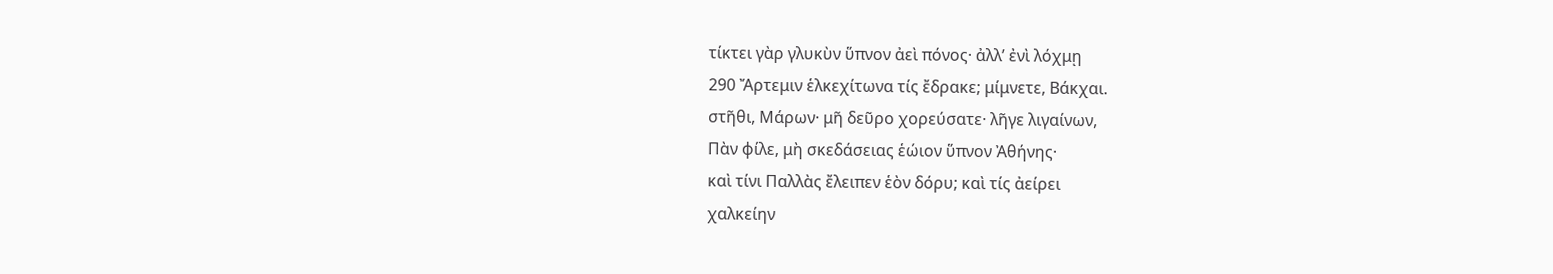τίκτει γὰρ γλυκὺν ὕπνον ἀεὶ πόνος· ἀλλʼ ἐνὶ λόχμῃ
290 Ἄρτεμιν ἑλκεχίτωνα τίς ἔδρακε; μίμνετε, Βάκχαι.
στῆθι, Μάρων· μῆ δεῦρο χορεύσατε· λῆγε λιγαίνων,
Πὰν φίλε, μὴ σκεδάσειας ἑώιον ὕπνον Ἀθήνης·
καὶ τίνι Παλλὰς ἔλειπεν ἑὸν δόρυ; καὶ τίς ἀείρει
χαλκείην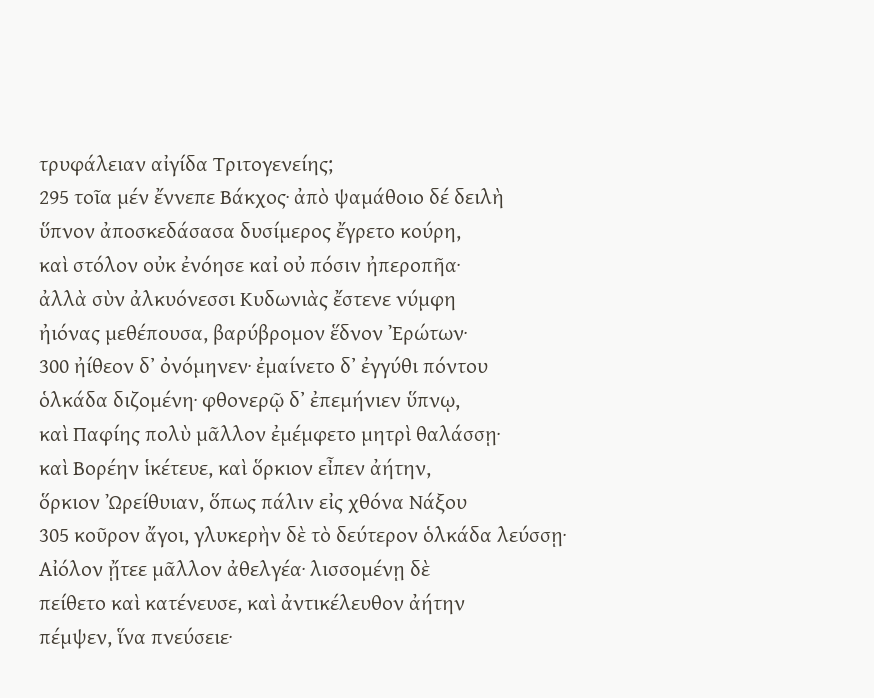τρυφάλειαν αἰγίδα Τριτογενείης;
295 τοῖα μέν ἔννεπε Βάκχος· ἀπὸ ψαμάθοιο δέ δειλὴ
ὕπνον ἀποσκεδάσασα δυσίμερος ἔγρετο κούρη,
καὶ στόλον οὐκ ἐνόησε καἰ οὐ πόσιν ἠπεροπῆα·
ἀλλὰ σὺν ἀλκυόνεσσι Κυδωνιὰς ἔστενε νύμφη
ἠιόνας μεθέπουσα, βαρύβρομον ἕδνον Ἐρώτων·
300 ἠίθεον δʼ ὀνόμηνεν· ἐμαίνετο δʼ ἐγγύθι πόντου
ὁλκάδα διζομένη· φθονερῷ δʼ ἐπεμήνιεν ὕπνῳ,
καὶ Παφίης πολὺ μᾶλλον ἐμέμφετο μητρὶ θαλάσσῃ·
καὶ Βορέην ἱκέτευε, καὶ ὅρκιον εἶπεν ἀήτην,
ὅρκιον Ὠρείθυιαν, ὅπως πάλιν εἰς χθόνα Νάξου
305 κοῦρον ἄγοι, γλυκερὴν δὲ τὸ δεύτερον ὁλκάδα λεύσσῃ·
Αἰόλον ᾔτεε μᾶλλον ἀθελγέα· λισσομένῃ δὲ
πείθετο καὶ κατένευσε, καὶ ἀντικέλευθον ἀήτην
πέμψεν, ἵνα πνεύσειε·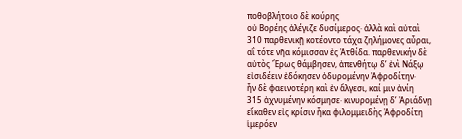ποθοβλήτοιο δὲ κούρης
οὐ Βορέης ἀλέγιζε δυσίμερος· ἀλλὰ καὶ αὐταὶ
310 παρθενικῇ κοτέοντο τάχα ζηλήμονες αὖραι,
αἳ τότε νῆα κόμισσαν ἐς Ἀτθίδα. παρθενικήν δὲ
αὐτὸς Ἔρως θάμβησεν, ἀπενθήτῳ δʼ ἐνὶ Νάξῳ
εἰσιδέειν ἐδόκησεν ὀδυρομένην Ἀφροδίτην·
ἦν δὲ φαεινοτέρη καὶ ἐν ἄλγεσι, καί μιν ἀνίη
315 ἀχνυμένην κόσμησε· κινυρομένῃ δʼ Ἀριάδνῃ
εἴκαθεν εἰς κρίσιν ἦκα φιλομμειδὴς Ἀφροδίτη
ἱμερόεν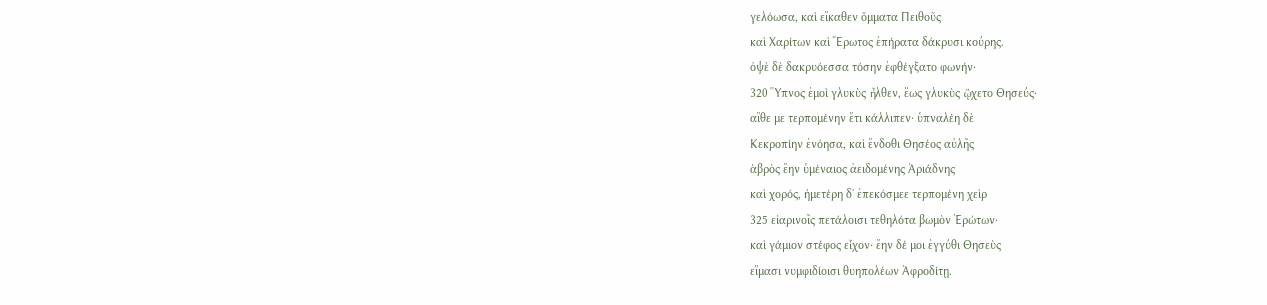γελόωσα, καὶ εἴκαθεν ὄμματα Πειθοῦς
καὶ Χαρίτων καὶ Ἔρωτος ἐπήρατα δάκρυσι κούρης.
ὀψὲ δὲ δακρυόεσσα τόσην ἐφθέγξατο φωνήν·
320 Ὕπνος ἐμοὶ γλυκὺς ἦλθεν, ἕως γλυκὺς ᾤχετο Θησεύς·
αἴθε με τερπομένην ἔτι κάλλιπεν· ὑπναλέη δὲ
Κεκροπίην ἐνόησα, καὶ ἔνδοθι Θησέος αὐλῆς
ἁβρὸς ἔην ὑμέναιος ἀειδομένης Ἀριάδνης
καὶ χορός, ἡμετέρη δʼ ἐπεκόσμεε τερπομένη χεὶρ
325 εἰαρινοῖς πετάλοισι τεθηλότα βωμὸν Ἐρώτων·
καὶ γάμιον στέφος εἶχον· ἔην δέ μοι ἐγγύθι Θησεὺς
εἵμασι νυμφιδίοισι θυηπολέων Ἀφροδίτῃ.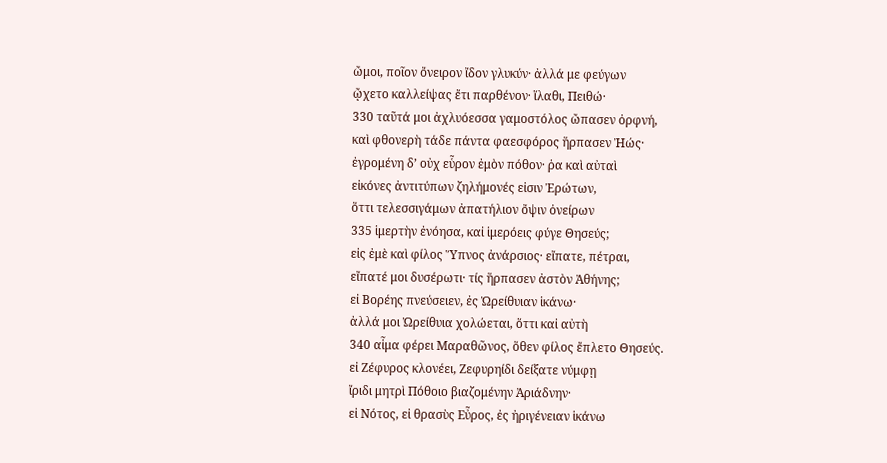ὤμοι, ποῖον ὄνειρον ἴδον γλυκύν· ἀλλά με φεύγων
ᾤχετο καλλείψας ἔτι παρθένον· ἵλαθι, Πειθώ·
330 ταῦτά μοι ἀχλυόεσσα γαμοστόλος ὤπασεν ὀρφνή,
καὶ φθονερὴ τάδε πάντα φαεσφόρος ἥρπασεν Ἠώς·
ἐγρομένη δʼ οὐχ εὗρον ἐμὸν πόθον· ῥα καὶ αὐταὶ
εἰκόνες ἀντιτύπων ζηλήμονές εἰσιν Ἐρώτων,
ὅττι τελεσσιγάμων ἀπατήλιον ὄψιν ὀνείρων
335 ἱμερτὴν ἐνόησα, καἰ ἱμερόεις φύγε Θησεύς;
εἰς ἐμὲ καὶ φίλος Ὕπνος ἀνάρσιος· εἴπατε, πέτραι,
εἴπατέ μοι δυσέρωτι· τίς ἥρπασεν ἀστὸν Ἀθήνης;
εἰ Βορέης πνεύσειεν, ἐς Ὠρείθυιαν ἱκάνω·
ἀλλά μοι Ὠρείθυια χολώεται, ὅττι καἰ αὐτὴ
340 αἷμα φέρει Μαραθῶνος, ὅθεν φίλος ἔπλετο Θησεύς.
εἰ Ζέφυρος κλονέει, Ζεφυρηίδι δείξατε νύμφῃ
ἴριδι μητρὶ Πόθοιο βιαζομένην Ἀριάδνην·
εἰ Νότος, εἰ θρασὺς Εὖρος, ἐς ἠριγένειαν ἱκάνω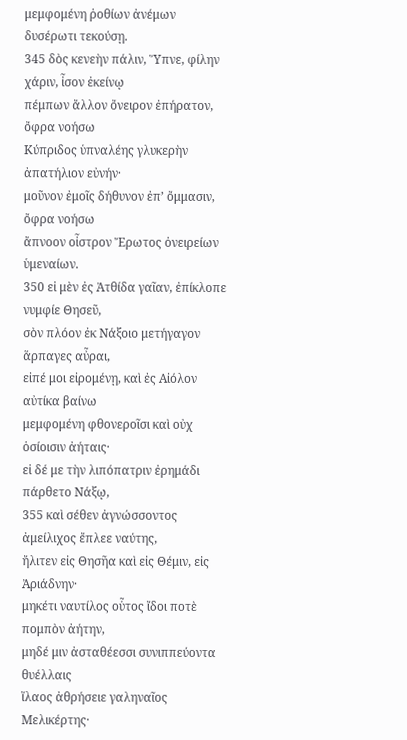μεμφομένη ῥοθίων ἀνέμων δυσέρωτι τεκούσῃ.
345 δὸς κενεὴν πάλιν, Ὕπνε, φίλην χάριν, ἶσον ἐκείνῳ
πέμπων ἄλλον ὄνειρον ἐπήρατον, ὄφρα νοήσω
Κύπριδος ὑπναλέης γλυκερὴν ἀπατήλιον εὐνήν·
μοῦνον ἐμοῖς δήθυνον ἐπʼ ὄμμασιν, ὄφρα νοήσω
ἄπνοον οἶστρον Ἔρωτος ὀνειρείων ὑμεναίων.
350 εἰ μὲν ἐς Ἀτθίδα γαῖαν, ἐπίκλοπε νυμφίε Θησεῦ,
σὸν πλόον ἐκ Νάξοιο μετήγαγον ἅρπαγες αὖραι,
εἰπέ μοι εἰρομένῃ, καὶ ἐς Αἰόλον αὐτίκα βαίνω
μεμφομένη φθονεροῖσι καὶ οὐχ ὁσίοισιν ἀήταις·
εἰ δέ με τὴν λιπόπατριν ἐρημάδι πάρθετο Νάξῳ,
355 καὶ σέθεν ἀγνώσσοντος ἀμείλιχος ἔπλεε ναύτης,
ἤλιτεν εἰς Θησῆα καὶ εἰς Θέμιν, εἰς Ἀριάδνην·
μηκέτι ναυτίλος οὗτος ἴδοι ποτὲ πομπὸν ἀήτην,
μηδέ μιν ἀσταθέεσσι συνιππεύοντα θυέλλαις
ἵλαος ἀθρήσειε γαληναῖος Μελικέρτης·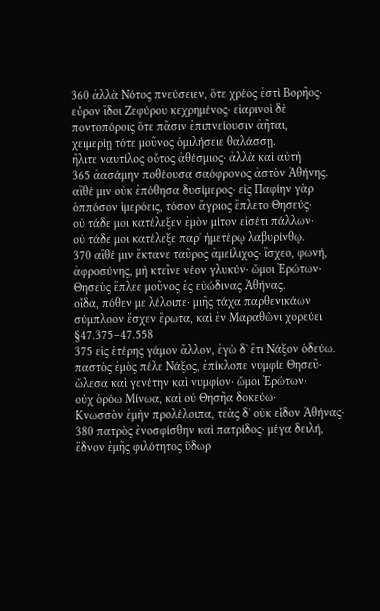360 ἀλλὰ Νότος πνεύσειεν, ὅτε χρέος ἐστὶ Βορῆος·
εὖρον ἴδοι Ζεφύρου κεχρημένος· εἰαρινοὶ δὲ
ποντοπόροις ὅτε πᾶσιν ἐπιπνείουσιν ἀῆται,
χειμερίῃ τότε μοῦνος ὁμιλήσειε θαλάσσῃ.
ἤλιτε ναυτίλος οὗτος ἀθέσμιος· ἀλλὰ καὶ αὐτὴ
365 ἀασάμην ποθέουσα σαόφρονος ἀστὸν Ἀθήνης.
αἴθέ μιν οὐκ ἐπόθησα δυσίμερος· εἰς Παφίην γὰρ
ὁππόσον ἱμερόεις, τόσον ἄγριος ἔπλετο Θησεύς·
οὐ τάδε μοι κατέλεξεν ἐμὸν μίτον εἰσέτι πάλλων·
οὐ τάδε μοι κατέλεξε παρʼ ἡμετέρῳ λαβυρίνθῳ.
370 αἴθέ μιν ἔκτανε ταῦρος ἀμείλιχος· ἴσχεο, φωνή,
ἀφροσύνης, μὴ κτεῖνε νέον γλυκύν· ὤμοι Ἐρώτων·
Θησεὺς ἔπλεε μοῦνος ἐς εὐώδινας Ἀθήνας.
οἶδα, πόθεν με λέλοιπε· μιῆς τάχα παρθενικάων
σύμπλοον ἔσχεν ἔρωτα, καὶ ἐν Μαραθῶνι χορεύει
§47.375–47.558
375 εἰς ἑτέρης γάμον ἄλλον, ἐγὼ δʼ ἔτι Νάξον ὁδεύω.
παστὸς ἐμὸς πέλε Νάξος, ἐπίκλοπε νυμφίε Θησεῦ·
ὤλεσα καὶ γενέτην καὶ νυμφίον· ὤμοι Ἐρώτων·
οὐχ ὁρόω Μίνωα, καὶ οὐ Θησῆα δοκεύω·
Κνωσσὸν ἐμὴν προλέλοιπα, τεὰς δʼ οὐκ εἶδον Ἀθήνας·
380 πατρὸς ἐνοσφίσθην καὶ πατρίδος· μέγα δειλή,
ἕδνον ἐμῆς φιλότητος ὕδωρ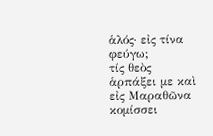ἁλός· εἰς τίνα φεύγω;
τίς θεὸς ἁρπάξει με καὶ εἰς Μαραθῶνα κομίσσει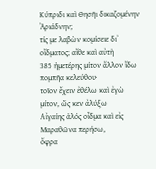Κύπριδι καὶ Θησῆι δικαζομένην Ἀριάδνην;
τίς με λαβὼν κομίσειε διʼ οἴδματος; αἴθε καὶ αὐτὴ
385 ἡμετέρης μίτον ἄλλον ἴδω πομπῆα κελεύθου·
τοῖον ἔχειν ἐθέλω καὶ ἐγὼ μίτον, ὥς κεν ἀλύξω
Αἰγαίης ἁλός οἶδμα καὶ εἰς Μαραθῶνα περήσω,
ὄφρα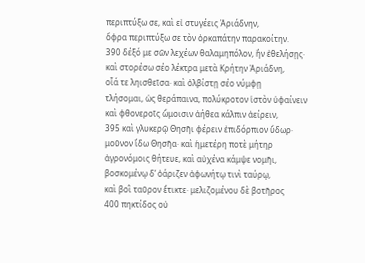περιπτύξω σε, καὶ εἰ στυγέεις Ἀριάδνην,
ὄφρα περιπτύξω σε τὸν ὁρκαπάτην παρακοίτην.
390 δέξό με σῶν λεχέων θαλαμηπόλον, ἢν ἐθελήσῃς·
καὶ στορέσω σέο λέκτρα μετὰ Κρήτην Ἀριάδνη,
οἷά τε ληισθεῖσα· καὶ ὀλβίστῃ σέο νύμφῃ
τλήσομαι, ὡς θεράπαινα, πολύκροτον ἱστὸν ὑφαίνειν
καὶ φθονεροῖς ὤμοισιν ἀήθεα κάλπιν ἀείρειν,
395 καὶ γλυκερῷ Θησῆι φέρειν ἐπιδόρπιον ὕδωρ·
μοῦνον ἴδω Θησῆα· καὶ ἡμετέρη ποτὲ μήτηρ
ἀγρονόμοις θήτευε, καὶ αὐχένα κάμψε νομῆι,
βοσκομένῳ δʼ ὀάριζεν ἀφωνήτῳ τινὶ ταύρῳ,
καὶ βοῒ ταῦρον ἔτικτε· μελιζομένου δὲ βοτῆρος
400 πηκτίδος οὐ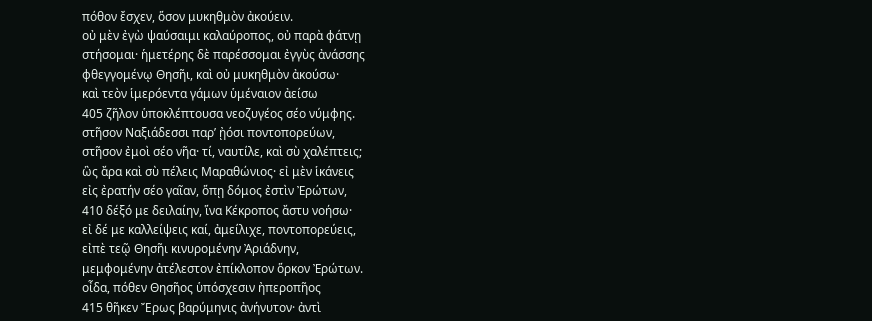πόθον ἔσχεν, ὅσον μυκηθμὸν ἀκούειν.
οὐ μὲν ἐγὼ ψαύσαιμι καλαύροπος, οὐ παρὰ φάτνῃ
στήσομαι· ἡμετέρης δὲ παρέσσομαι ἐγγὺς ἀνάσσης
φθεγγομένῳ Θησῆι, καὶ οὐ μυκηθμὸν ἀκούσω·
καὶ τεὸν ἱμερόεντα γάμων ὑμέναιον ἀείσω
405 ζῆλον ὑποκλέπτουσα νεοζυγέος σέο νύμφης.
στῆσον Ναξιάδεσσι παρʼ ᾐόσι ποντοπορεύων,
στῆσον ἐμοὶ σέο νῆα· τί, ναυτίλε, καὶ σὺ χαλέπτεις;
ὣς ἄρα καὶ σὺ πέλεις Μαραθώνιος· εἰ μὲν ἱκάνεις
εἰς ἐρατήν σέο γαῖαν, ὅπῃ δόμος ἐστὶν Ἐρώτων,
410 δέξό με δειλαίην, ἵνα Κέκροπος ἄστυ νοήσω·
εἰ δέ με καλλείψεις καί, ἀμείλιχε, ποντοπορεύεις,
εἰπὲ τεῷ Θησῆι κινυρομένην Ἀριάδνην,
μεμφομένην ἀτέλεστον ἐπίκλοπον ὅρκον Ἐρώτων.
οἶδα, πόθεν Θησῆος ὑπόσχεσιν ἠπεροπῆος
415 θῆκεν Ἔρως βαρύμηνις ἀνήνυτον· ἀντὶ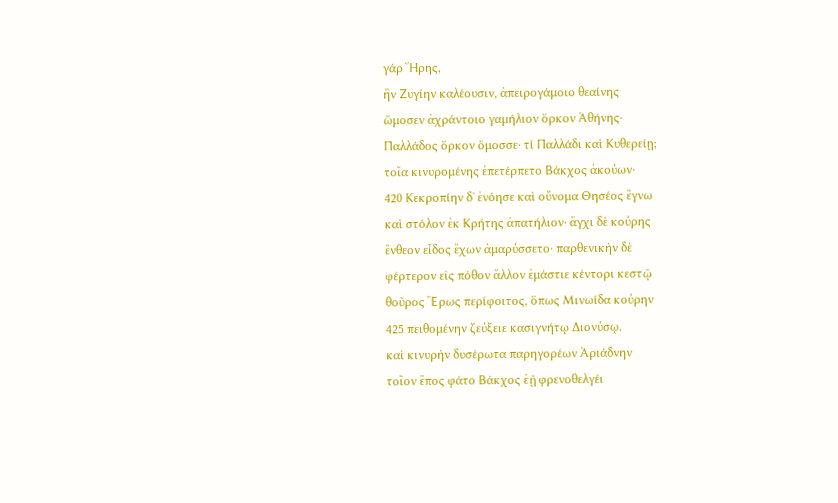γάρ Ἥρης,
ἣν Ζυγίην καλέουσιν, ἀπειρογάμοιο θεαίνης
ὤμοσεν ἀχράντοιο γαμήλιον ὅρκον Ἀθήνης·
Παλλάδος ὅρκον ὄμοσσε· τί Παλλάδι καὶ Κυθερείῃ;
τοῖα κινυρομένης ἐπετέρπετο Βάκχος ἀκούων·
420 Κεκροπίην δʼ ἐνόησε καὶ οὔνομα Θησέος ἔγνω
καὶ στόλον ἐκ Κρήτης ἀπατήλιον· ἄγχι δὲ κούρης
ἔνθεον εἶδος ἔχων ἀμαρύσσετο· παρθενικὴν δὲ
φέρτερον εἰς πόθον ἄλλον ἐμάστιε κέντορι κεστῷ
θοῦρος Ἔρως περίφοιτος, ὅπως Μινωίδα κούρην
425 πειθομένην ζεύξειε κασιγνήτῳ Διονύσῳ.
καὶ κινυρὴν δυσέρωτα παρηγορέων Ἀριάδνην
τοῖον ἔπος φάτο Βάκχος ἐῇ φρενοθελγέι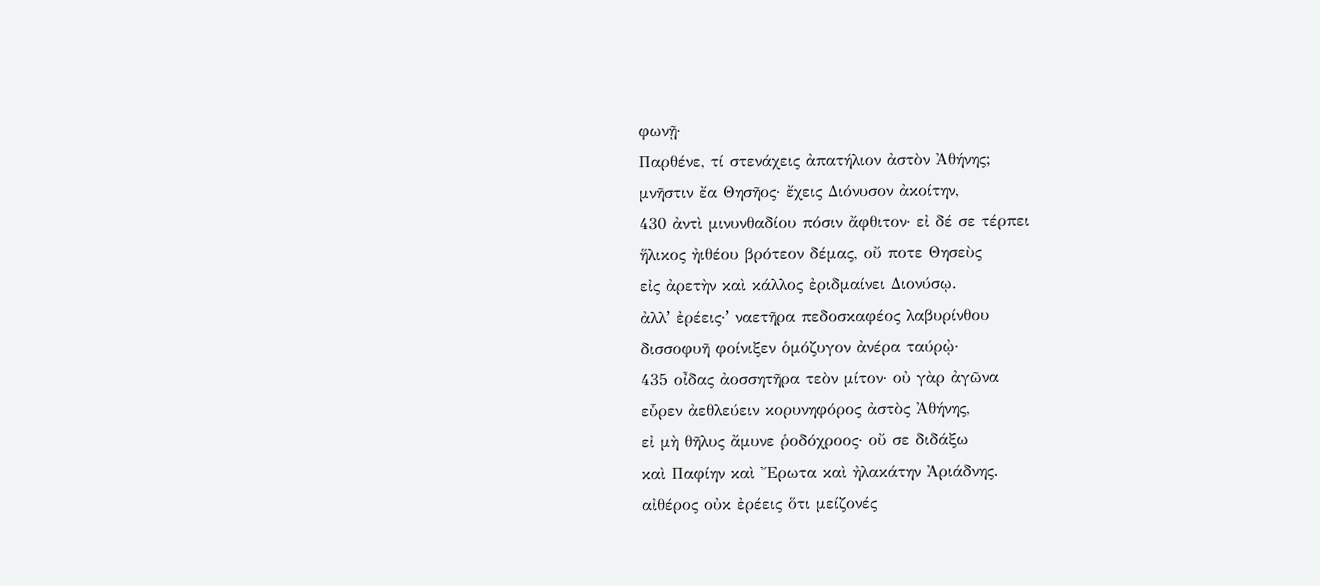φωνῇ·
Παρθένε, τί στενάχεις ἀπατήλιον ἀστὸν Ἀθήνης;
μνῆστιν ἔα Θησῆος· ἔχεις Διόνυσον ἀκοίτην,
430 ἀντὶ μινυνθαδίου πόσιν ἄφθιτον· εἰ δέ σε τέρπει
ἥλικος ἠιθέου βρότεον δέμας, οὔ ποτε Θησεὺς
εἰς ἀρετὴν καὶ κάλλος ἐριδμαίνει Διονύσῳ.
ἀλλʼ ἐρέεις·ʼ ναετῆρα πεδοσκαφέος λαβυρίνθου
δισσοφυῆ φοίνιξεν ὁμόζυγον ἀνέρα ταύρᾠ·
435 οἶδας ἀοσσητῆρα τεὸν μίτον· οὐ γὰρ ἀγῶνα
εὗρεν ἀεθλεύειν κορυνηφόρος ἀστὸς Ἀθήνης,
εἰ μὴ θῆλυς ἄμυνε ῥοδόχροος· οὔ σε διδάξω
καὶ Παφίην καὶ Ἔρωτα καὶ ἠλακάτην Ἀριάδνης.
αἰθέρος οὐκ ἐρέεις ὅτι μείζονές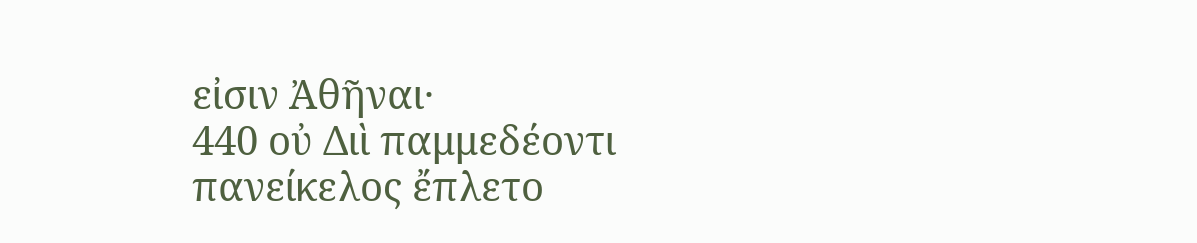εἰσιν Ἀθῆναι·
440 οὐ Διὶ παμμεδέοντι πανείκελος ἔπλετο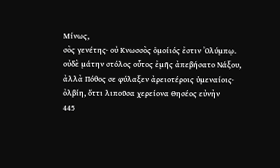Μίνως,
σὸς γενέτης· οὐ Κνωσσὸς ὁμοίιός ἐστιν Ὀλύμπῳ.
οὐδὲ μάτην στόλος οὗτος ἐμῆς ἀπεβήσατο Νάξου,
ἀλλὰ Πόθος σε φύλαξεν ἀρειοτέροις ὑμεναίοις·
ὀλβίη, ὅττι λιποῦσα χερείονα Θησέος εὐνὴν
445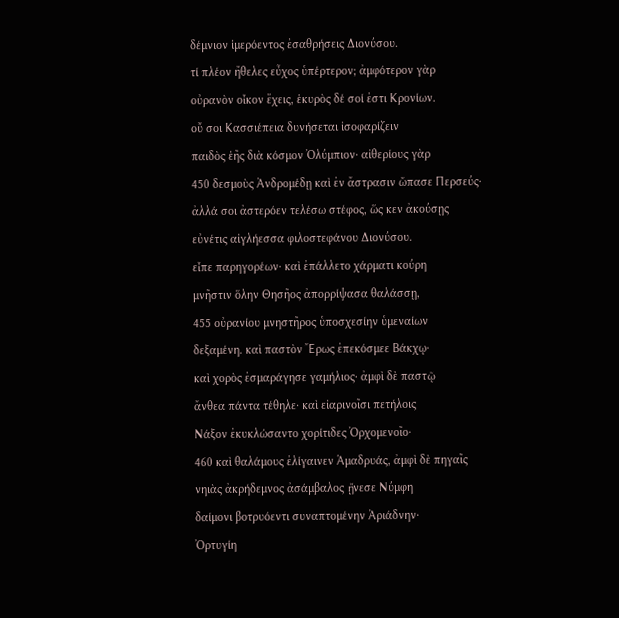δέμνιον ἱμερόεντος ἐσαθρήσεις Διονύσου.
τί πλέον ἤθελες εὖχος ὑπέρτερον; ἀμφότερον γὰρ
οὐρανὸν οἶκον ἔχεις, ἑκυρὸς δέ σοί ἐστι Κρονίων.
οὔ σοι Κασσιέπεια δυνήσεται ἰσοφαρίζειν
παιδὸς ἑῆς διὰ κόσμον Ὀλύμπιον· αἰθερίους γὰρ
450 δεσμοὺς Ἀνδρομέδῃ καὶ ἐν ἄστρασιν ὤπασε Περσεύς·
ἀλλά σοι ἀστερόεν τελέσω στέφος, ὥς κεν ἀκούσῃς
εὐνέτις αἰγλήεσσα φιλοστεφάνου Διονύσου.
εἶπε παρηγορέων· καὶ ἐπάλλετο χάρματι κούρη
μνῆστιν ὅλην Θησῆος ἀπορρίψασα θαλάσσῃ,
455 οὐρανίου μνηστῆρος ὑποσχεσίην ὑμεναίων
δεξαμένη. καὶ παστὸν Ἔρως ἐπεκόσμεε Βάκχῳ·
καὶ χορὸς ἐσμαράγησε γαμήλιος· ἀμφὶ δὲ παστῷ
ἄνθεα πάντα τέθηλε· καὶ εἰαρινοῖσι πετήλοις
Νάξον ἐκυκλώσαντο χορίτιδες Ὀρχομενοῖο·
460 καὶ θαλάμους ἐλίγαινεν Ἁμαδρυάς, ἀμφὶ δὲ πηγαῖς
νηιὰς ἀκρήδεμνος ἀσάμβαλος ᾔνεσε Νύμφη
δαίμονι βοτρυόεντι συναπτομένην Ἀριάδνην·
Ὀρτυγίη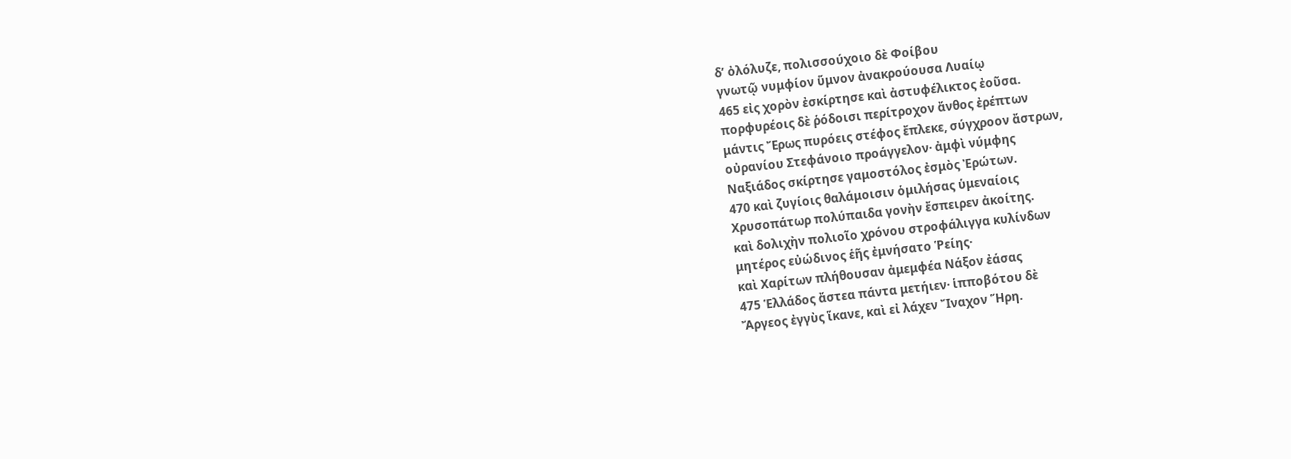δʼ ὀλόλυζε, πολισσούχοιο δὲ Φοίβου
γνωτῷ νυμφίον ὕμνον ἀνακρούουσα Λυαίῳ
465 εἰς χορὸν ἐσκίρτησε καὶ ἀστυφέλικτος ἐοῦσα.
πορφυρέοις δὲ ῥόδοισι περίτροχον ἄνθος ἐρέπτων
μάντις Ἔρως πυρόεις στέφος ἔπλεκε, σύγχροον ἄστρων,
οὐρανίου Στεφάνοιο προάγγελον· ἀμφὶ νύμφης
Ναξιάδος σκίρτησε γαμοστόλος ἐσμὸς Ἐρώτων.
470 καὶ ζυγίοις θαλάμοισιν ὁμιλήσας ὑμεναίοις
Χρυσοπάτωρ πολύπαιδα γονὴν ἔσπειρεν ἀκοίτης.
καὶ δολιχὴν πολιοῖο χρόνου στροφάλιγγα κυλίνδων
μητέρος εὐώδινος ἑῆς ἐμνήσατο Ῥείης·
καὶ Χαρίτων πλήθουσαν ἀμεμφέα Νάξον ἐάσας
475 Ἑλλάδος ἄστεα πάντα μετήιεν· ἱπποβότου δὲ
Ἄργεος ἐγγὺς ἵκανε, καὶ εἰ λάχεν Ἴναχον Ἥρη.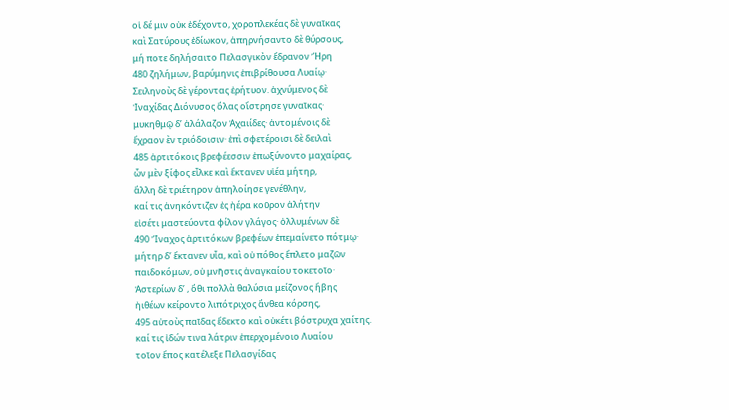οἱ δέ μιν οὐκ ἐδέχοντο, χοροπλεκέας δὲ γυναῖκας
καὶ Σατύρους ἐδίωκον, ἀπηρνήσαντο δὲ θύρσους,
μή ποτε δηλήσαιτο Πελασγικὸν ἕδρανον Ἥρη
480 ζηλήμων, βαρύμηνις ἐπιβρίθουσα Λυαίῳ·
Σειληνοὺς δὲ γέροντας ἐρήτυον. ἀχνύμενος δὲ
Ἰναχίδας Διόνυσος ὅλας οἴστρησε γυναῖκας·
μυκηθμῷ δʼ ἀλάλαζον Ἀχαιίδες· ἀντομένοις δὲ
ἔχραον ὲν τριόδοισιν· ἐπὶ σφετέροισι δὲ δειλαὶ
485 ἀρτιτόκοις βρεφέεσσιν ἐπωξύνοντο μαχαίρας,
ὦν μὲν ξίφος εἷλκε καὶ ἔκτανεν υἱέα μήτηρ,
ἄλλη δὲ τριέτηρον ἀπηλοίησε γενέθλην,
καί τις ἀνηκόντιζεν ἐς ἠέρα κοῦρον ἀλήτην
εἰσέτι μαστεύοντα φίλον γλάγος· ὀλλυμένων δὲ
490 Ἴναχος ἀρτιτόκων βρεφέων ἐπεμαίνετο πότμῳ·
μήτηρ δʼ ἔκτανεν υἷα, καὶ οὐ πόθος ἔπλετο μαζῶν
παιδοκόμων, οὐ μνῆστις ἀναγκαίου τοκετοῖο·
Ἀστερίων δʼ , ὅθι πολλὰ θαλύσια μείζονος ἤβης
ἠιθέων κείροντο λιπότριχος ἄνθεα κόρσης,
495 αὐτοὺς παῖδας ἔδεκτο καὶ οὐκέτι βόστρυχα χαίτης.
καί τις ἰδών τινα λάτριν ἐπερχομένοιο Λυαίου
τοῖον ἔπος κατέλεξε Πελασγίδας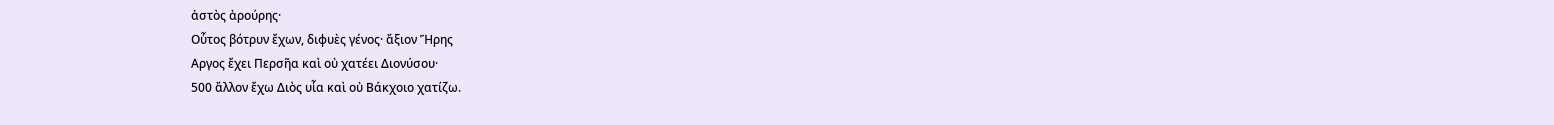ἀστὸς ἀρούρης·
Οὗτος βότρυν ἔχων, διφυὲς γένος· ἄξιον Ἥρης
Αργος ἔχει Περσῆα καὶ οὐ χατέει Διονύσου·
500 ἄλλον ἔχω Διὸς υἷα καὶ οὐ Βάκχοιο χατίζω.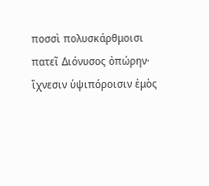ποσσὶ πολυσκάρθμοισι πατεῖ Διόνυσος ὀπώρην·
ἴχνεσιν ὑψιπόροισιν ἐμὸς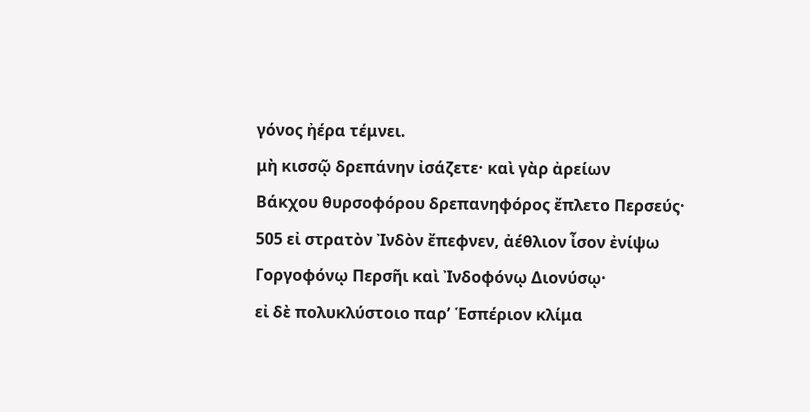γόνος ἠέρα τέμνει.
μὴ κισσῷ δρεπάνην ἰσάζετε· καὶ γὰρ ἀρείων
Βάκχου θυρσοφόρου δρεπανηφόρος ἔπλετο Περσεύς·
505 εἰ στρατὸν Ἰνδὸν ἔπεφνεν, ἀέθλιον ἶσον ἐνίψω
Γοργοφόνῳ Περσῆι καὶ Ἰνδοφόνῳ Διονύσῳ·
εἰ δὲ πολυκλύστοιο παρʼ Ἑσπέριον κλίμα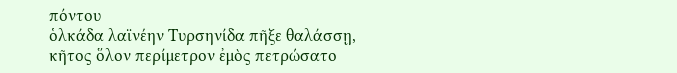πόντου
ὁλκάδα λαϊνέην Τυρσηνίδα πῆξε θαλάσσῃ,
κῆτος ὅλον περίμετρον ἐμὸς πετρώσατο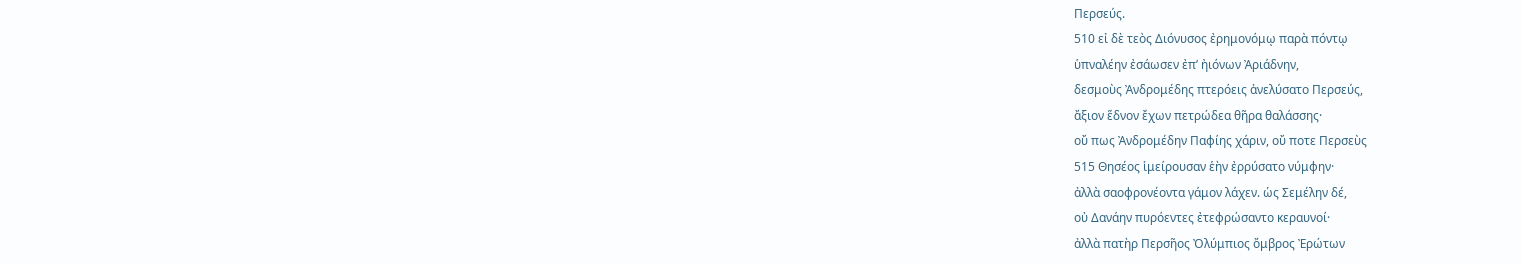Περσεύς.
510 εἰ δὲ τεὸς Διόνυσος ἐρημονόμῳ παρὰ πόντῳ
ὑπναλέην ἐσάωσεν ἐπʼ ἠιόνων Ἀριάδνην,
δεσμοὺς Ἀνδρομέδης πτερόεις ἀνελύσατο Περσεύς,
ἄξιον ἕδνον ἔχων πετρώδεα θῆρα θαλάσσης·
οὔ πως Ἀνδρομέδην Παφίης χάριν, οὔ ποτε Περσεὺς
515 Θησέος ἱμείρουσαν ἑὴν ἐρρύσατο νύμφην·
ἀλλὰ σαοφρονέοντα γάμον λάχεν. ὡς Σεμέλην δέ,
οὐ Δανάην πυρόεντες ἐτεφρώσαντο κεραυνοί·
ἀλλὰ πατὴρ Περσῆος Ὀλύμπιος ὄμβρος Ἐρώτων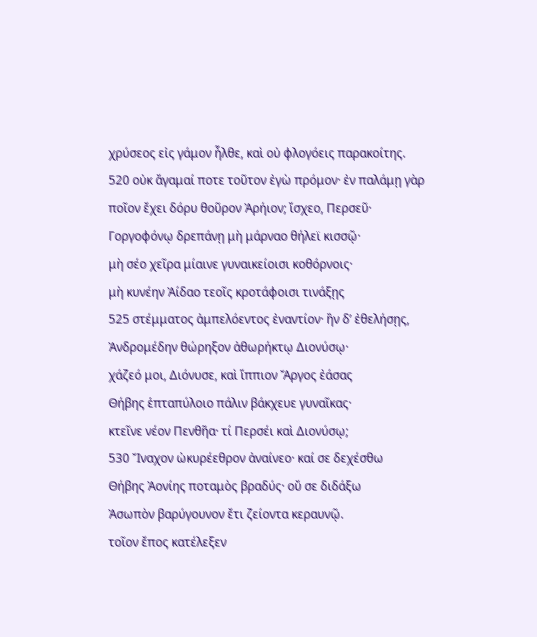χρύσεος εἰς γάμον ἦλθε, καὶ οὐ φλογόεις παρακοίτης.
520 οὐκ ἄγαμαί ποτε τοῦτον ἐγὼ πρόμον· ἐν παλάμῃ γὰρ
ποῖον ἔχει δόρυ θοῦρον Ἀρήιον; ἴσχεο, Περσεῦ·
Γοργοφόνῳ δρεπάνῃ μὴ μάρναο θήλεϊ κισσῷ·
μὴ σέο χεῖρα μίαινε γυναικείοισι κοθόρνοις·
μὴ κυνέην Ἀίδαο τεοῖς κροτάφοισι τινάξῃς
525 στέμματος ἀμπελόεντος ἐναντίον· ἢν δʼ ἐθελήσῃς,
Ἀνδρομέδην θώρηξον ἀθωρήκτῳ Διονύσῳ·
χάζεό μοι, Διόνυσε, καὶ ἵππιον Ἄργος ἐάσας
Θήβης ἑπταπύλοιο πάλιν βάκχευε γυναῖκας·
κτεῖνε νέον Πενθῆα· τί Περσέι καὶ Διονύσῳ;
530 Ἴναχον ὠκυρέεθρον ἀναίνεο· καί σε δεχέσθω
Θήβης Ἀονίης ποταμὸς βραδύς· οὔ σε διδάξω
Ἀσωπὸν βαρύγουνον ἔτι ζείοντα κεραυνῷ.
τοῖον ἔπος κατέλεξεν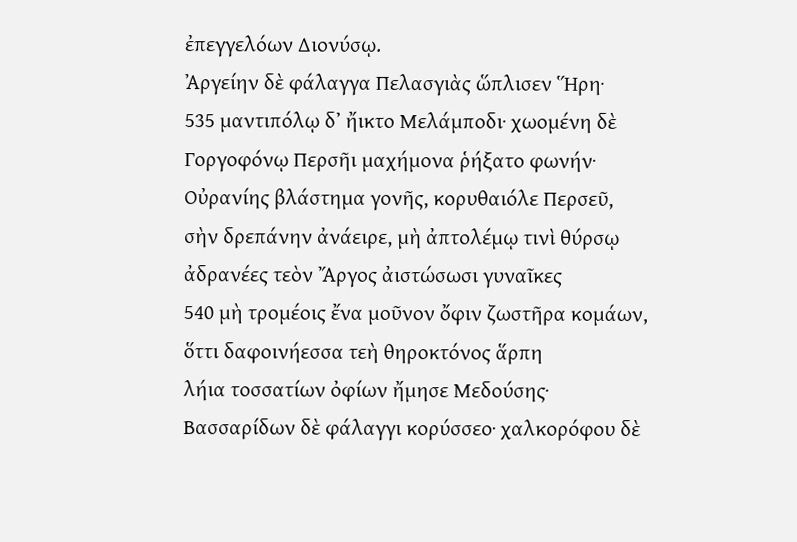ἐπεγγελόων Διονύσῳ.
Ἀργείην δὲ φάλαγγα Πελασγιὰς ὥπλισεν Ἥρη·
535 μαντιπόλῳ δʼ ἤικτο Μελάμποδι· χωομένη δὲ
Γοργοφόνῳ Περσῆι μαχήμονα ῥήξατο φωνήν·
Οὐρανίης βλάστημα γονῆς, κορυθαιόλε Περσεῦ,
σὴν δρεπάνην ἀνάειρε, μὴ ἀπτολέμῳ τινὶ θύρσῳ
ἀδρανέες τεὸν Ἄργος ἀιστώσωσι γυναῖκες
540 μὴ τρομέοις ἔνα μοῦνον ὄφιν ζωστῆρα κομάων,
ὅττι δαφοινήεσσα τεὴ θηροκτόνος ἅρπη
λήια τοσσατίων ὀφίων ἤμησε Μεδούσης·
Βασσαρίδων δὲ φάλαγγι κορύσσεο· χαλκορόφου δὲ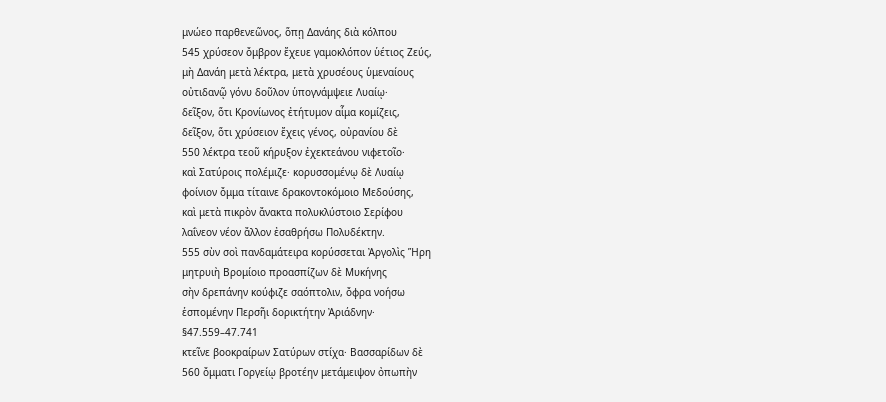μνώεο παρθενεῶνος, ὅπῃ Δανάης διὰ κόλπου
545 χρύσεον ὄμβρον ἔχευε γαμοκλόπον ὑέτιος Ζεύς,
μὴ Δανάη μετὰ λέκτρα, μετὰ χρυσέους ὑμεναίους
οὐτιδανῷ γόνυ δοῦλον ὑπογνάμψειε Λυαίῳ·
δεῖξον, ὅτι Κρονίωνος ἐτήτυμον αἷμα κομίζεις,
δεῖξον, ὅτι χρύσειον ἔχεις γένος, οὐρανίου δὲ
550 λέκτρα τεοῦ κήρυξον ἐχεκτεάνου νιφετοῖο·
καὶ Σατύροις πολέμιζε· κορυσσομένῳ δὲ Λυαίῳ
φοίνιον ὄμμα τίταινε δρακοντοκόμοιο Μεδούσης,
καὶ μετὰ πικρὸν ἄνακτα πολυκλύστοιο Σερίφου
λαΐνεον νέον ἄλλον ἐσαθρήσω Πολυδέκτην.
555 σὺν σοὶ πανδαμάτειρα κορύσσεται Ἀργολὶς Ἥρη
μητρυιὴ Βρομίοιο προασπίζων δὲ Μυκήνης
σὴν δρεπάνην κούφιζε σαόπτολιν, ὄφρα νοήσω
ἑσπομένην Περσῆι δορικτήτην Ἀριάδνην·
§47.559–47.741
κτεῖνε βοοκραίρων Σατύρων στίχα· Βασσαρίδων δὲ
560 ὄμματι Γοργείῳ βροτέην μετάμειψον ὀπωπὴν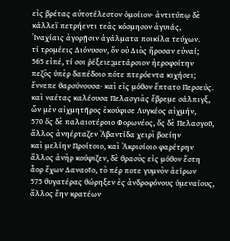εἰς βρέτας αὐτοτέλεστον ὁμοίιον· ἀντιτύπῳ δὲ
κάλλεϊ πετρήεντι τεὰς κόσμησον ἀγυιάς,
Ἰναχίαις ἀγορῇσιν ἀγάλματα ποικίλα τεύχων.
τί τρομέεις Διόνυσον, ὄν οὐ Διὸς ἤροσαν εὐναί;
565 εἰπέ, τί σοι ῥέξειε;μετάρσιον ἠεροφοίτην
πεζὸς ὑπὲρ δαπέδοιο πότε πτερόεντα κιχήσει;
ἔννεπε θαρσύνουσα· καὶ εἰς μόθον ἔπτατο Περσεύς.
καὶ ναέτας καλέουσα Πελασγιὰς ἔβρεμε σάλπιγξ,
ὧν μὲν αἰχμητῆρος ἐκούφισε Λυγκέος αἰχμήν,
570 ὅς δὲ παλαιοτέροιο Φορωνέος, ὅς δὲ Πελασγοῦ,
ἄλλος ἀνηέρταζεν Ἀβαντίδα χειρὶ βοείην
καὶ μελίην Προίτοιο, καὶ Ἀκρισίοιο φαρέτρην
ἄλλος ἀνὴρ κούφιζεν, δὲ θρασὺς εἰς μόθον ἔστη
ἆορ ἔχων Δαναοῖο, τὸ πέρ ποτε γυμνὸν ἀείρων
575 θυγατέρας θώρηξεν ἐς ἀνδροφόνους ὑμεναίους,
ἄλλος ἔην κρατέων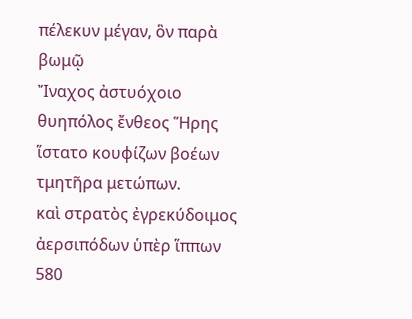πέλεκυν μέγαν, ὃν παρὰ βωμῷ
Ἴναχος ἀστυόχοιο θυηπόλος ἔνθεος Ἥρης
ἵστατο κουφίζων βοέων τμητῆρα μετώπων.
καὶ στρατὸς ἐγρεκύδοιμος ἀερσιπόδων ὑπὲρ ἵππων
580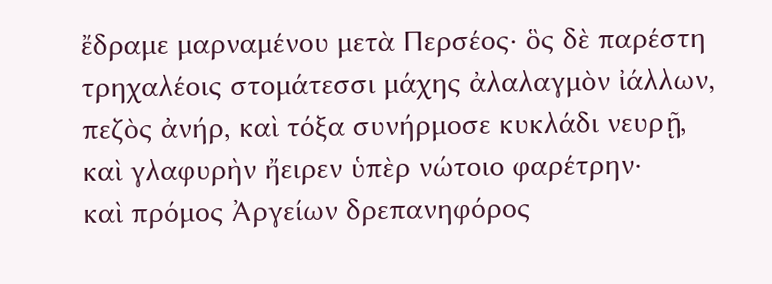ἔδραμε μαρναμένου μετὰ Περσέος· ὃς δὲ παρέστη
τρηχαλέοις στομάτεσσι μάχης ἀλαλαγμὸν ἰάλλων,
πεζὸς ἀνήρ, καὶ τόξα συνήρμοσε κυκλάδι νευρῇ,
καὶ γλαφυρὴν ἤειρεν ὑπὲρ νώτοιο φαρέτρην·
καὶ πρόμος Ἀργείων δρεπανηφόρος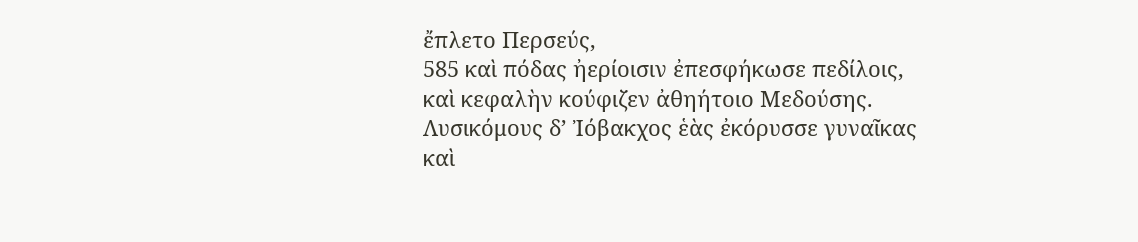ἔπλετο Περσεύς,
585 καὶ πόδας ἠερίοισιν ἐπεσφήκωσε πεδίλοις,
καὶ κεφαλὴν κούφιζεν ἀθηήτοιο Μεδούσης.
Λυσικόμους δʼ Ἰόβακχος ἑὰς ἐκόρυσσε γυναῖκας
καὶ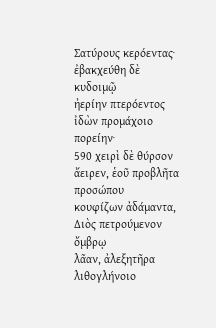Σατύρους κερόεντας· ἐβακχεύθη δὲ κυδοιμῷ
ἠερίην πτερόεντος ἰδὼν προμάχοιο πορείην·
590 χειρὶ δὲ θύρσον ἄειρεν, ἑοῦ προβλῆτα προσώπου
κουφίζων ἀδάμαντα, Διὸς πετρούμενον ὄμβρῳ
λᾶαν, ἀλεξητῆρα λιθογλήνοιο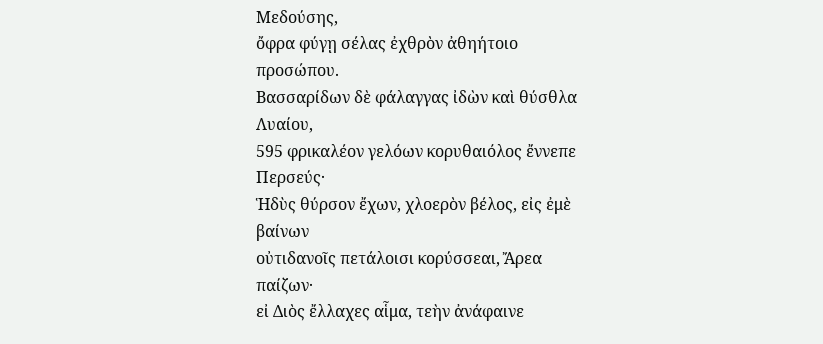Μεδούσης,
ὄφρα φύγῃ σέλας ἐχθρὸν ἀθηήτοιο προσώπου.
Βασσαρίδων δὲ φάλαγγας ἰδὼν καὶ θύσθλα Λυαίου,
595 φρικαλέον γελόων κορυθαιόλος ἔννεπε Περσεύς·
Ἡδὺς θύρσον ἔχων, χλοερὸν βέλος, εἰς ἐμὲ βαίνων
οὐτιδανοῖς πετάλοισι κορύσσεαι, Ἄρεα παίζων·
εἰ Διὸς ἔλλαχες αἷμα, τεὴν ἀνάφαινε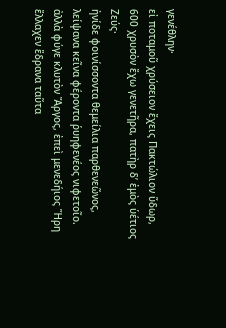γενέθλην·
εἰ ποταμοῦ χρύσειον ἔχεις Πακτώλιον ὕδωρ,
600 χρυσὸν ἔχω γενετῆρα, πατὴρ δʼ ἐμὸς ὑέτιος Ζεύς·
ἠνίδε φοινίσσοντα θεμείλια παρθενεῶνος,
λείψανα κεῖνα φέροντα ῥυηφενέος νιφετοῖο.
ἀλλὰ φύγε κλυτὸν Ἄργος, ἐπεὶ μενεδήιος Ἥρη
ἔλλαχεν ἕδρανα ταῦτα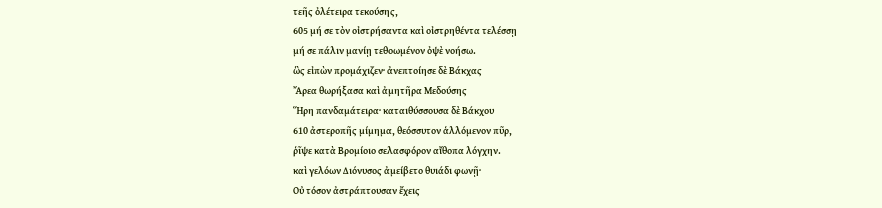τεῆς ὀλέτειρα τεκούσης,
605 μή σε τὸν οἰστρήσαντα καὶ οἰστρηθέντα τελέσσῃ
μή σε πάλιν μανίῃ τεθοωμένον ὀψὲ νοήσω.
ὣς εἰπὼν προμάχιζεν· ἀνεπτοίησε δὲ Βάκχας
Ἄρεα θωρήξασα καὶ ἀμητῆρα Μεδούσης
Ἥρη πανδαμάτειρα· καταιθύσσουσα δὲ Βάκχου
610 ἀστεροπῆς μίμημα, θεόσσυτον ἁλλόμενον πῦρ,
ῥῖψε κατὰ Βρομίοιο σελασφόρον αἴθοπα λόγχην.
καὶ γελόων Διόνυσος ἀμείβετο θυιάδι φωνῇ·
Οὐ τόσον ἀστράπτουσαν ἔχεις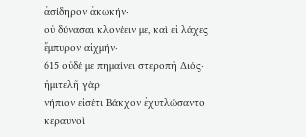ἀσίδηρον ἀκωκήν·
οὐ δύνασαι κλονέειν με, καὶ εἰ λάχες ἔμπυρον αἰχμήν·
615 οὐδέ με πημαίνει στεροπὴ Διός· ἡμιτελῆ γὰρ
νήπιον εἰσέτι Βάκχον ἐχυτλώσαντο κεραυνοὶ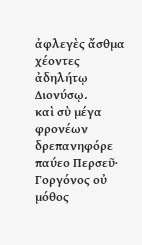ἀφλεγὲς ἄσθμα χέοντες ἀδηλήτῳ Διονύσῳ.
καὶ σὺ μέγα φρονέων δρεπανηφόρε παύεο Περσεῦ·
Γοργόνος οὐ μόθος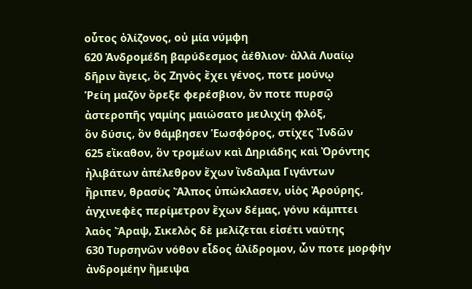οὗτος ὀλίζονος, οὐ μία νύμφη
620 Ἀνδρομέδη βαρύδεσμος ἀέθλιον· ἀλλὰ Λυαίῳ
δῆριν ἄγεις, ὃς Ζηνὸς ἔχει γένος, ποτε μούνῳ
Ῥείη μαζὸν ὄρεξε φερέσβιον, ὅν ποτε πυρσῷ
ἀστεροπῆς γαμίης μαιώσατο μειλιχίη φλόξ,
ὃν δύσις, ὃν θάμβησεν Ἑωσφόρος, στίχες Ἰνδῶν
625 εἴκαθον, ὃν τρομέων καὶ Δηριάδης καὶ Ὀρόντης
ἠλιβάτων ἀπέλεθρον ἔχων ἴνδαλμα Γιγάντων
ἤριπεν, θρασὺς Ἄλπος ὑπώκλασεν, υἱὸς Ἀρούρης,
ἀγχινεφὲς περίμετρον ἔχων δέμας, γόνυ κάμπτει
λαὸς Ἄραψ, Σικελὸς δὲ μελίζεται εἰσέτι ναύτης
630 Τυρσηνῶν νόθον εἶδος ἁλίδρομον, ὧν ποτε μορφὴν
ἀνδρομέην ἤμειψα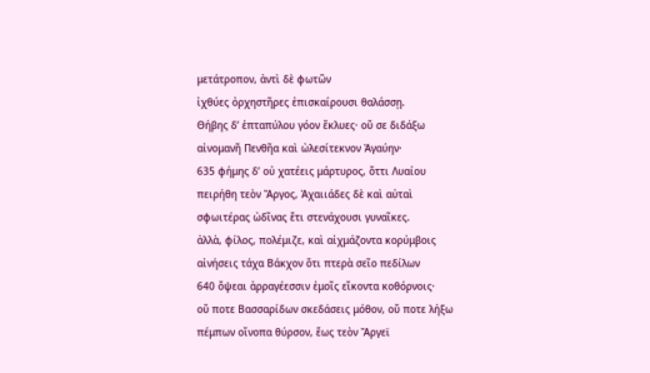μετάτροπον, ἀντὶ δὲ φωτῶν
ἰχθύες ὀρχηστῆρες ἐπισκαίρουσι θαλάσσῃ.
Θήβης δʼ ἑπταπύλου γόον ἔκλυες· οὔ σε διδάξω
αἰνομανῆ Πενθῆα καὶ ὠλεσίτεκνον Ἀγαύην·
635 φήμης δʼ οὐ χατέεις μάρτυρος, ὅττι Λυαίου
πειρήθη τεὸν Ἄργος, Ἀχαιιάδες δὲ καὶ αὐταὶ
σφωιτέρας ὠδῖνας ἔτι στενάχουσι γυναῖκες.
ἀλλὰ, φίλος, πολέμιζε, καὶ αἰχμάζοντα κορύμβοις
αἰνήσεις τάχα Βάκχον ὅτι πτερὰ σεῖο πεδίλων
640 ὄψεαι ἀρραγέεσσιν ἐμοῖς εἴκοντα κοθόρνοις·
οὔ ποτε Βασσαρίδων σκεδάσεις μόθον, οὔ ποτε λήξω
πέμπων οἴνοπα θύρσον, ἕως τεὸν Ἄργεϊ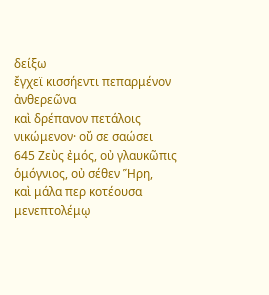δείξω
ἔγχεϊ κισσήεντι πεπαρμένον ἀνθερεῶνα
καὶ δρέπανον πετάλοις νικώμενον· οὔ σε σαώσει
645 Ζεὺς ἐμός, οὐ γλαυκῶπις ὁμόγνιος, οὐ σέθεν Ἥρη,
καὶ μάλα περ κοτέουσα μενεπτολέμῳ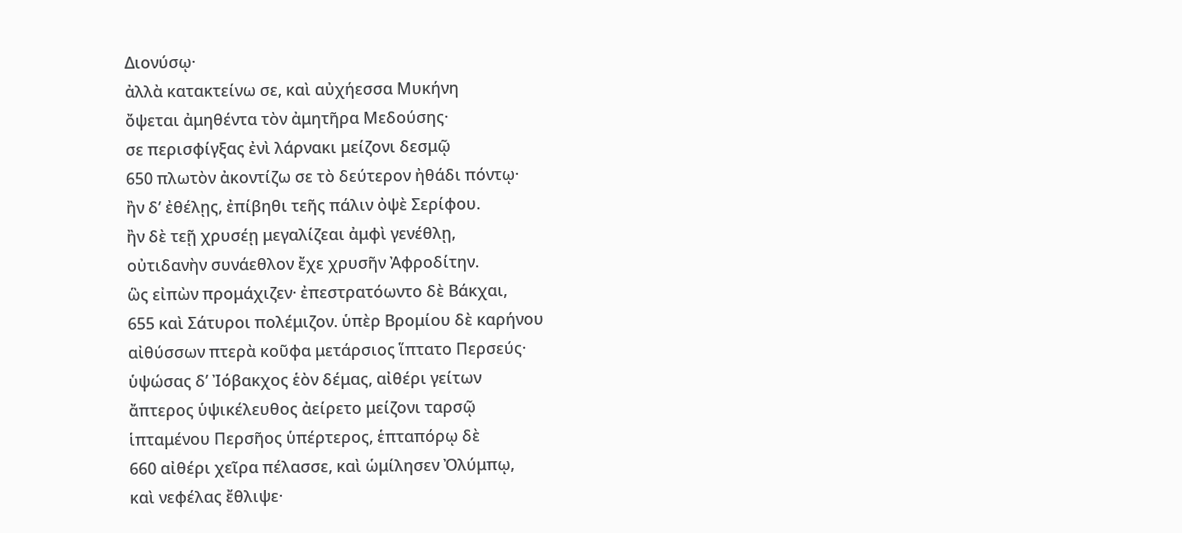Διονύσῳ·
ἀλλὰ κατακτείνω σε, καὶ αὐχήεσσα Μυκήνη
ὄψεται ἀμηθέντα τὸν ἀμητῆρα Μεδούσης·
σε περισφίγξας ἐνὶ λάρνακι μείζονι δεσμῷ
650 πλωτὸν ἀκοντίζω σε τὸ δεύτερον ἠθάδι πόντῳ·
ἢν δʼ ἐθέλῃς, ἐπίβηθι τεῆς πάλιν ὀψὲ Σερίφου.
ἢν δὲ τεῇ χρυσέῃ μεγαλίζεαι ἀμφὶ γενέθλῃ,
οὐτιδανὴν συνάεθλον ἔχε χρυσῆν Ἀφροδίτην.
ὣς εἰπὼν προμάχιζεν· ἐπεστρατόωντο δὲ Βάκχαι,
655 καὶ Σάτυροι πολέμιζον. ὑπὲρ Βρομίου δὲ καρήνου
αἰθύσσων πτερὰ κοῦφα μετάρσιος ἵπτατο Περσεύς·
ὑψώσας δʼ Ἰόβακχος ἑὸν δέμας, αἰθέρι γείτων
ἄπτερος ὑψικέλευθος ἀείρετο μείζονι ταρσῷ
ἱπταμένου Περσῆος ὑπέρτερος, ἑπταπόρῳ δὲ
660 αἰθέρι χεῖρα πέλασσε, καὶ ὡμίλησεν Ὀλύμπῳ,
καὶ νεφέλας ἔθλιψε·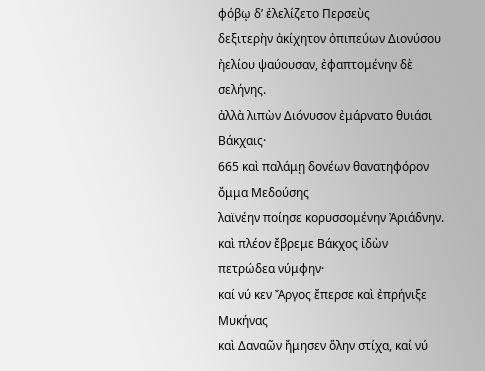φόβῳ δʼ ἐλελίζετο Περσεὺς
δεξιτερὴν ἀκίχητον ὀπιπεύων Διονύσου
ἠελίου ψαύουσαν, ἐφαπτομένην δὲ σελήνης.
ἀλλὰ λιπὼν Διόνυσον ἐμάρνατο θυιάσι Βάκχαις·
665 καὶ παλάμῃ δονέων θανατηφόρον ὄμμα Μεδούσης
λαϊνέην ποίησε κορυσσομένην Ἀριάδνην.
καὶ πλέον ἔβρεμε Βάκχος ἰδὼν πετρώδεα νύμφην·
καί νύ κεν Ἄργος ἔπερσε καὶ ἐπρήνιξε Μυκήνας
καὶ Δαναῶν ἤμησεν ὅλην στίχα, καί νύ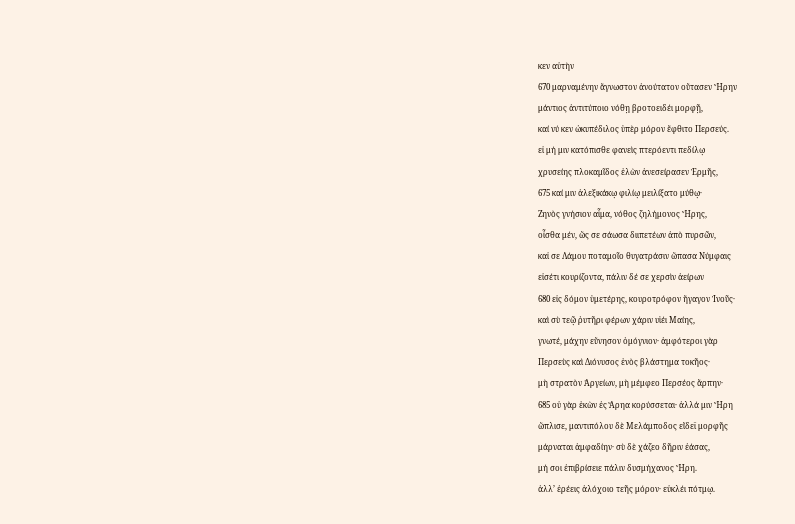κεν αὐτὴν
670 μαρναμένην ἄγνωστον ἀνούτατον οὔτασεν Ἥρην
μάντιος ἀντιτύποιο νόθῃ βροτοειδέι μορφῇ,
καί νύ κεν ὠκυπέδιλος ὑπὲρ μόρον ἔφθιτο Περσεύς.
εἰ μή μιν κατόπισθε φανεὶς πτερόεντι πεδίλῳ
χρυσείης πλοκαμῖδος ἑλὼν ἀνεσείρασεν Ἑρμῆς,
675 καί μιν ἀλεξικάκῳ φιλίῳ μειλίξατο μύθῳ·
Ζηνὸς γνήσιον αἷμα, νόθος ζηλήμονος Ἥρης,
οἶσθα μέν, ὥς σε σάωσα διιπετέων ἀπὸ πυρσῶν,
καἰ σε Λάμου ποταμοῖο θυγατράσιν ὤπασα Νύμφαις
εἰσέτι κουρίζοντα, πάλιν δέ σε χερσὶν ἀείρων
680 εἰς δόμον ὑμετέρης, κουροτρόφον ἤγαγον Ἰνοῦς·
καὶ σὺ τεῷ ῥυτῆρι φέρων χάριν υἱέι Μαίης,
γνωτέ, μάχην εὔνησον ὁμόγνιον· ἀμφότεροι γὰρ
Περσεὺς καὶ Διόνυσος ἑνὸς βλάστημα τοκῆος·
μὴ στρατὸν Ἀργείων, μὴ μέμφεο Περσέος ἅρπην·
685 οὐ γὰρ ἑκὼν ἐς Ἄρηα κορύσσεται· ἀλλά μιν Ἥρη
ὥπλισε, μαντιπόλου δὲ Μελάμποδος εἴδεϊ μορφῆς
μάρναται ἀμφαδίην· σὺ δὲ χάζεο δῆριν ἐάσας,
μή σοι ἐπιβρίσειε πάλιν δυσμήχανος Ἥρη.
ἀλλʼ ἐρέεις ἀλόχοιο τεῆς μόρον· εὐκλέι πότμῳ.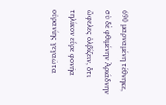690 μαρναμένη τέθνηκε, σὺ δὲ φθιμένην Ἀριάδνην
ὤφελες ὀλβίζειν, ὅτι τηλίκον εὗρε φονῆα
οὐρανίης γεγαῶτα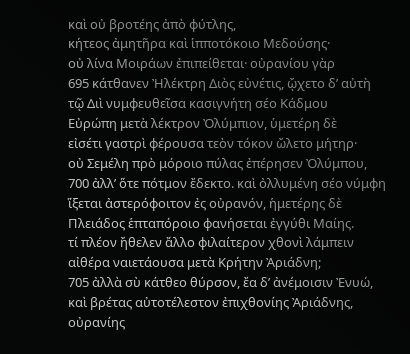καὶ οὐ βροτέης ἀπὸ φύτλης,
κήτεος ἀμητῆρα καὶ ἱπποτόκοιο Μεδούσης·
οὐ λίνα Μοιράων ἐπιπείθεται· οὐρανίου γὰρ
695 κάτθανεν Ἠλέκτρη Διὸς εὐνέτις, ᾤχετο δʼ αὐτὴ
τῷ Διὶ νυμφευθεῖσα κασιγνήτη σέο Κάδμου
Εὐρώπη μετὰ λέκτρον Ὀλύμπιον, ὑμετέρη δὲ
εἰσέτι γαστρὶ φέρουσα τεὸν τόκον ὤλετο μήτηρ·
οὐ Σεμέλη πρὸ μόροιο πύλας ἐπέρησεν Ὀλύμπου,
700 ἀλλʼ ὅτε πότμον ἔδεκτο. καὶ ὀλλυμένη σέο νύμφη
ἵξεται ἀστερόφοιτον ἐς οὐρανόν, ἡμετέρης δὲ
Πλειάδος ἑπταπόροιο φανήσεται ἐγγύθι Μαίης.
τί πλέον ἤθελεν ἄλλο φιλαίτερον χθονὶ λάμπειν
αἰθέρα ναιετάουσα μετὰ Κρήτην Ἀριάδνη;
705 ἀλλὰ σὺ κάτθεο θύρσον, ἔα δʼ ἀνέμοισιν Ἐνυώ,
καὶ βρέτας αὐτοτέλεστον ἐπιχθονίης Ἀριάδνης,
οὐρανίης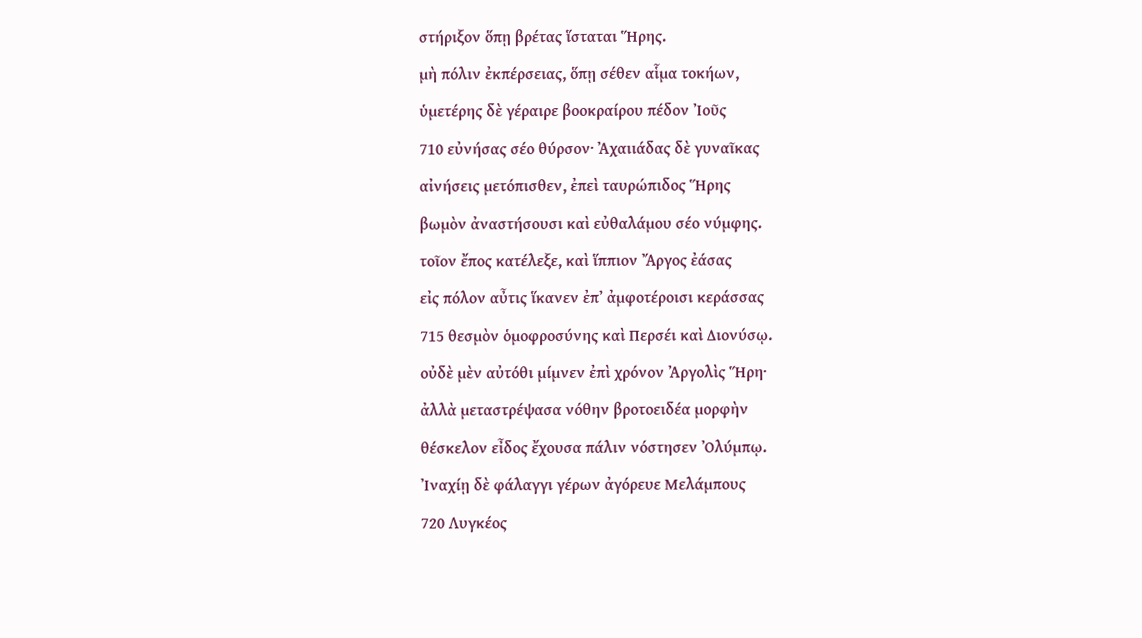στήριξον ὅπῃ βρέτας ἵσταται Ἥρης.
μὴ πόλιν ἐκπέρσειας, ὅπῃ σέθεν αἷμα τοκήων,
ὑμετέρης δὲ γέραιρε βοοκραίρου πέδον Ἰοῦς
710 εὐνήσας σέο θύρσον· Ἀχαιιάδας δὲ γυναῖκας
αἰνήσεις μετόπισθεν, ἐπεὶ ταυρώπιδος Ἥρης
βωμὸν ἀναστήσουσι καὶ εὐθαλάμου σέο νύμφης.
τοῖον ἔπος κατέλεξε, καὶ ἵππιον Ἄργος ἐάσας
εἰς πόλον αὖτις ἵκανεν ἐπʼ ἀμφοτέροισι κεράσσας
715 θεσμὸν ὁμοφροσύνης καὶ Περσέι καὶ Διονύσῳ.
οὐδὲ μὲν αὐτόθι μίμνεν ἐπὶ χρόνον Ἀργολὶς Ἥρη·
ἀλλὰ μεταστρέψασα νόθην βροτοειδέα μορφὴν
θέσκελον εἶδος ἔχουσα πάλιν νόστησεν Ὀλύμπῳ.
Ἰναχίῃ δὲ φάλαγγι γέρων ἀγόρευε Μελάμπους
720 Λυγκέος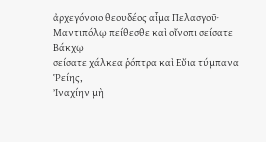ἀρχεγόνοιο θεουδέος αἷμα Πελασγοῦ·
Μαντιπόλῳ πείθεσθε καὶ οἴνοπι σείσατε Βάκχῳ
σείσατε χάλκεα ῥόπτρα καὶ Εὔια τύμπανα Ῥείης,
Ἰναχίην μὴ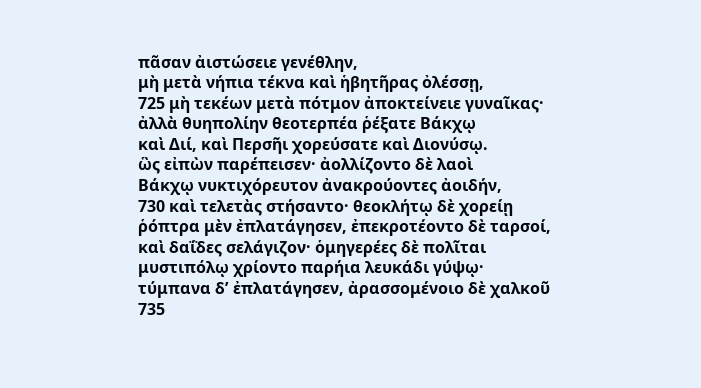πᾶσαν ἀιστώσειε γενέθλην,
μὴ μετὰ νήπια τέκνα καὶ ἡβητῆρας ὀλέσσῃ,
725 μὴ τεκέων μετὰ πότμον ἀποκτείνειε γυναῖκας·
ἀλλὰ θυηπολίην θεοτερπέα ῥέξατε Βάκχῳ
καὶ Διί, καὶ Περσῆι χορεύσατε καὶ Διονύσῳ.
ὣς εἰπὼν παρέπεισεν· ἀολλίζοντο δὲ λαοὶ
Βάκχῳ νυκτιχόρευτον ἀνακρούοντες ἀοιδήν,
730 καὶ τελετὰς στήσαντο· θεοκλήτῳ δὲ χορείῃ
ῥόπτρα μὲν ἐπλατάγησεν, ἐπεκροτέοντο δὲ ταρσοί,
καὶ δαΐδες σελάγιζον· ὁμηγερέες δὲ πολῖται
μυστιπόλῳ χρίοντο παρήια λευκάδι γύψῳ·
τύμπανα δʼ ἐπλατάγησεν, ἀρασσομένοιο δὲ χαλκοῦ
735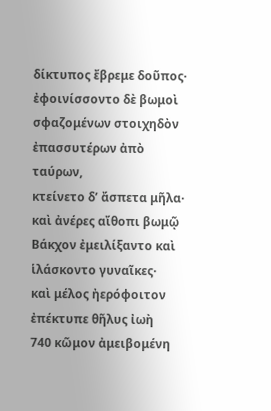δίκτυπος ἔβρεμε δοῦπος· ἐφοινίσσοντο δὲ βωμοὶ
σφαζομένων στοιχηδὸν ἐπασσυτέρων ἀπὸ ταύρων,
κτείνετο δʼ ἄσπετα μῆλα· καὶ ἀνέρες αἴθοπι βωμῷ
Βάκχον ἐμειλίξαντο καὶ ἱλάσκοντο γυναῖκες·
καὶ μέλος ἠερόφοιτον ἐπέκτυπε θῆλυς ἰωὴ
740 κῶμον ἀμειβομένη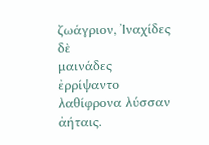ζωάγριον, Ἰναχίδες δὲ
μαινάδες ἐρρίψαντο λαθίφρονα λύσσαν ἀήταις.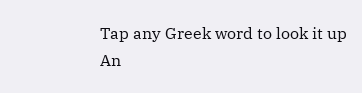Tap any Greek word to look it up
An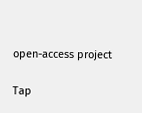open-access project

Tap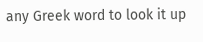any Greek word to look it up